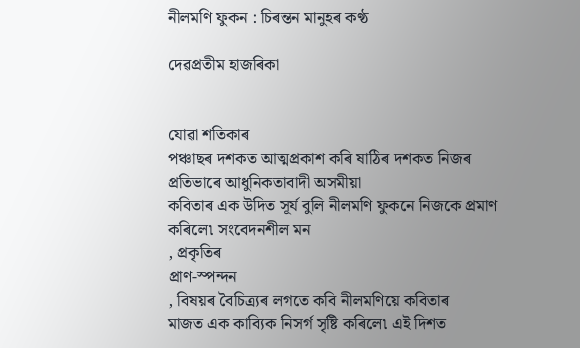নীলমণি ফুকন : চিৰন্তন মানুহৰ কণ্ঠ

দেৱপ্ৰতীম হাজৰিকা


যোৱা শতিকাৰ
পঞ্চাছৰ দশকত আত্মপ্ৰকাশ কৰি ষাঠিৰ দশকত নিজৰ প্ৰতিভাৰে আধুনিকতাবাদী অসমীয়া
কবিতাৰ এক উদিত সূৰ্য বুলি নীলমণি ফুকনে নিজকে প্ৰমাণ কৰিলে৷ সংবেদনশীল মন
, প্ৰকৃতিৰ
প্ৰাণ-স্পন্দন
, বিষয়ৰ বৈচিত্ৰ্যৰ লগতে কবি নীলমণিয়ে কবিতাৰ
মাজত এক কাব্যিক নিসৰ্গ সৃষ্টি কৰিলে৷ এই দিশত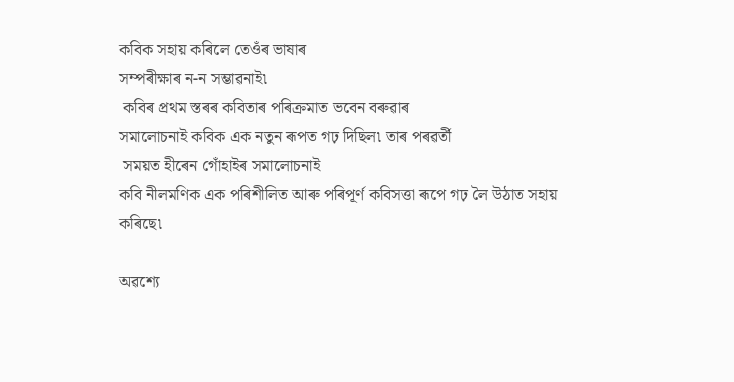কবিক সহায় কৰিলে তেওঁৰ ভাষাৰ
সম্পৰীক্ষাৰ ন-ন সম্ভাৱনাই৷
 কবিৰ প্ৰথম স্তৰৰ কবিতাৰ পৰিক্ৰমাত ভবেন বৰুৱাৰ
সমালোচনাই কবিক এক নতুন ৰূপত গঢ় দিছিল৷ তাৰ পৰৱৰ্তী
 সময়ত হীৰেন গোঁহাইৰ সমালোচনাই
কবি নীলমণিক এক পৰিশীলিত আৰু পৰিপূৰ্ণ কবিসত্তা ৰূপে গঢ় লৈ উঠাত সহায় কৰিছে৷

অৱশ্যে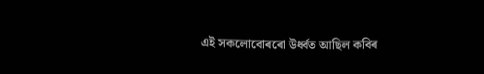এই সকলোবোৰৰো উৰ্ধ্বত আছিল কবিৰ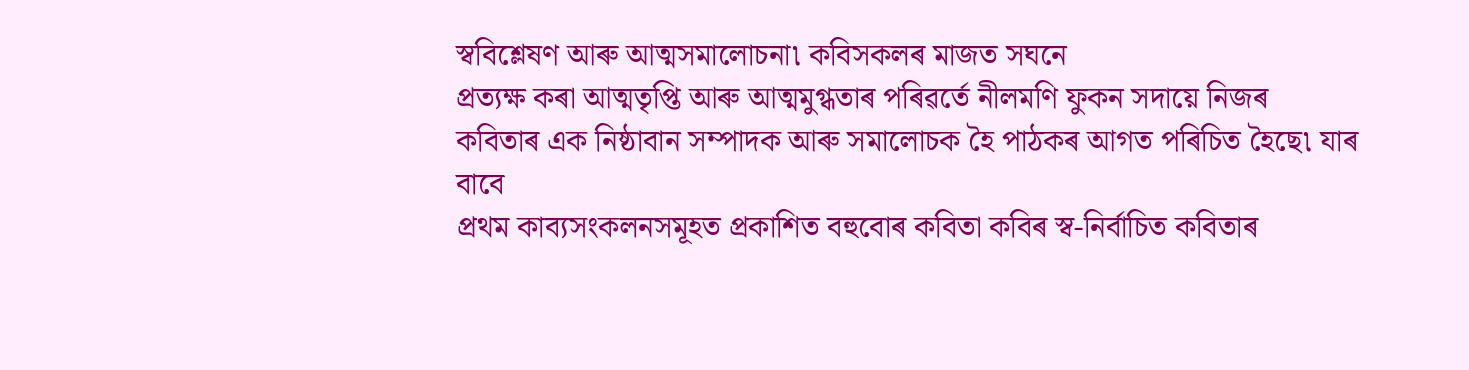স্ববিশ্লেষণ আৰু আত্মসমালোচনা৷ কবিসকলৰ মাজত সঘনে
প্ৰত্যক্ষ কৰা আত্মতৃপ্তি আৰু আত্মমুগ্ধতাৰ পৰিৱৰ্তে নীলমণি ফুকন সদায়ে নিজৰ
কবিতাৰ এক নিষ্ঠাবান সম্পাদক আৰু সমালোচক হৈ পাঠকৰ আগত পৰিচিত হৈছে৷ যাৰ বাবে
প্ৰথম কাব্যসংকলনসমূহত প্ৰকাশিত বহুবোৰ কবিতা কবিৰ স্ব-নিৰ্বাচিত কবিতাৰ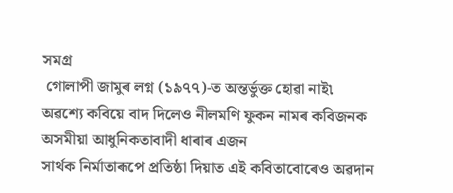সমগ্ৰ
 গোলাপী জামুৰ লগ্ন (১৯৭৭)-ত অন্তৰ্ভুক্ত হোৱা নাই৷
অৱশ্যে কবিয়ে বাদ দিলেও নীলমণি ফুকন নামৰ কবিজনক অসমীয়া আধুনিকতাবাদী ধাৰাৰ এজন
সাৰ্থক নিৰ্মাতাৰূপে প্ৰতিষ্ঠা দিয়াত এই কবিতাবোৰেও অৱদান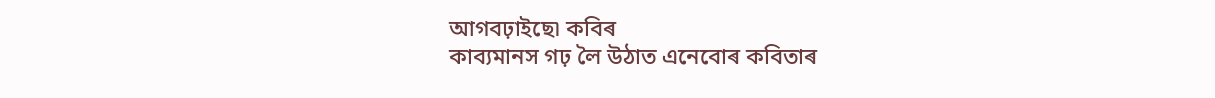আগবঢ়াইছে৷ কবিৰ
কাব্যমানস গঢ় লৈ উঠাত এনেবোৰ কবিতাৰ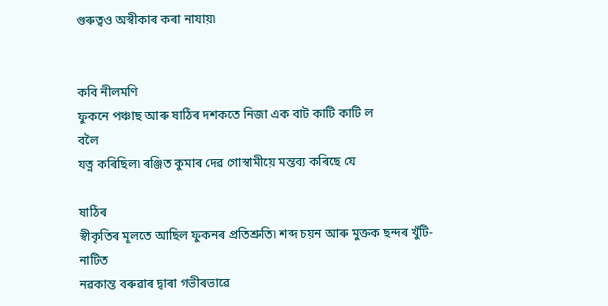গুৰুত্বও অস্বীকাৰ কৰা নাযায়৷


কবি নীলমণি
ফুকনে পঞ্চাছ আৰু ষাঠিৰ দশকতে নিজা এক বাট কাটি কাটি ল
বলৈ
যত্ন কৰিছিল৷ ৰঞ্জিত কুমাৰ দেৱ গোস্বামীয়ে মন্তব্য কৰিছে যে

ষাঠিৰ
স্বীকৃতিৰ মূলতে আছিল ফুকনৰ প্ৰতিশ্ৰুতি৷ শব্দ চয়ন আৰু মুক্তক ছন্দৰ খুঁটি-নাটিত
নৱকান্ত বৰুৱাৰ দ্বাৰা গভীৰভাৱে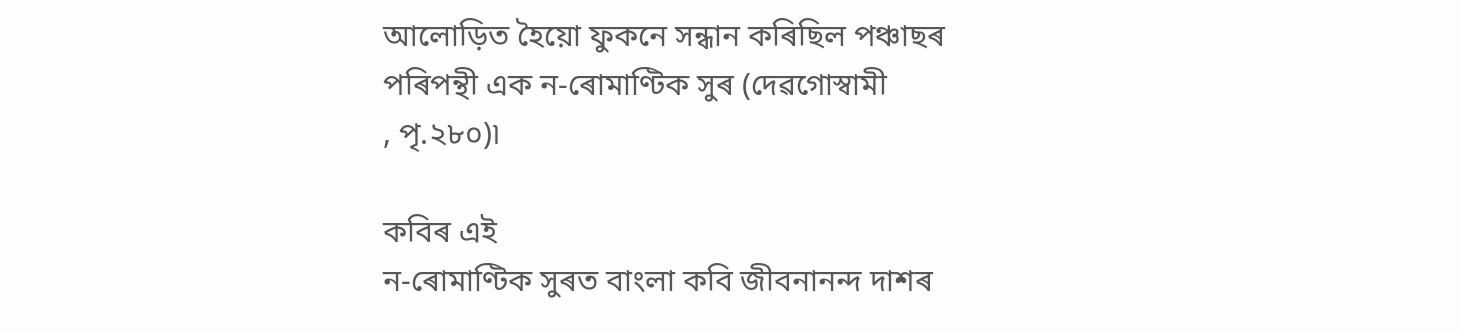আলোড়িত হৈয়ো ফুকনে সন্ধান কৰিছিল পঞ্চাছৰ
পৰিপন্থী এক ন-ৰোমাণ্টিক সুৰ (দেৱগোস্বামী
, পৃ.২৮০)৷

কবিৰ এই
ন-ৰোমাণ্টিক সুৰত বাংলা কবি জীবনানন্দ দাশৰ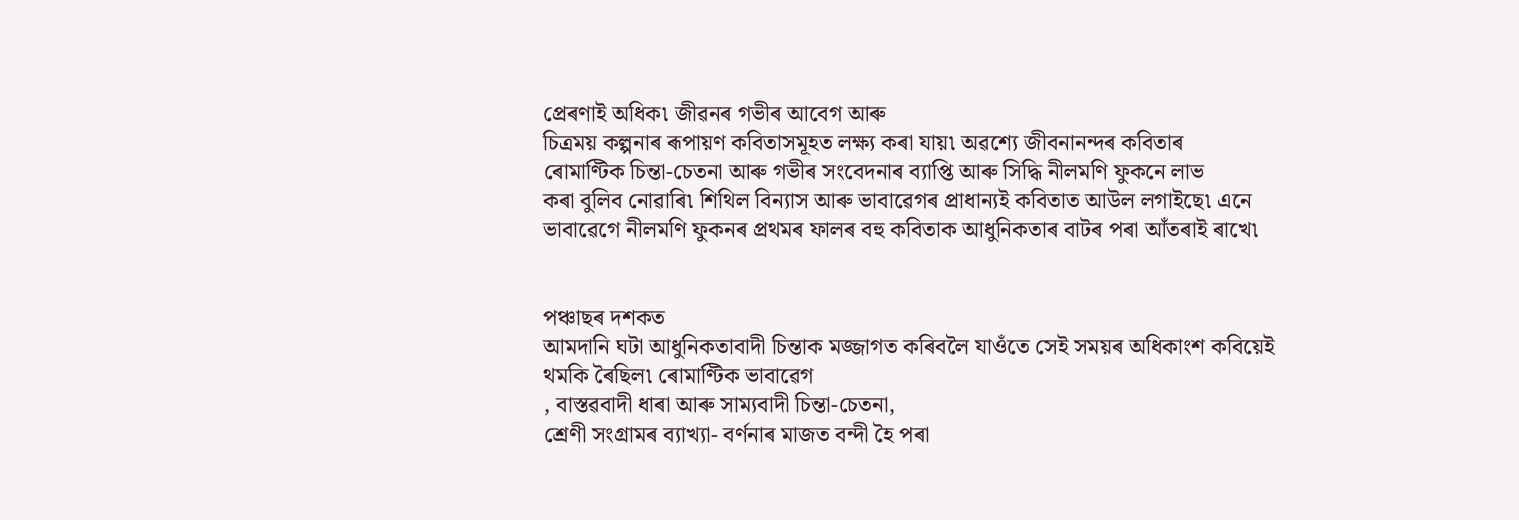প্ৰেৰণাই অধিক৷ জীৱনৰ গভীৰ আবেগ আৰু
চিত্ৰময় কল্পনাৰ ৰূপায়ণ কবিতাসমূহত লক্ষ্য কৰা যায়৷ অৱশ্যে জীবনানন্দৰ কবিতাৰ
ৰোমাণ্টিক চিন্তা-চেতনা আৰু গভীৰ সংবেদনাৰ ব্যাপ্তি আৰু সিদ্ধি নীলমণি ফুকনে লাভ
কৰা বুলিব নোৱাৰি৷ শিথিল বিন্যাস আৰু ভাবাৱেগৰ প্ৰাধান্যই কবিতাত আউল লগাইছে৷ এনে
ভাবাৱেগে নীলমণি ফুকনৰ প্ৰথমৰ ফালৰ বহু কবিতাক আধুনিকতাৰ বাটৰ পৰা আঁতৰাই ৰাখে৷


পঞ্চাছৰ দশকত
আমদানি ঘটা আধুনিকতাবাদী চিন্তাক মজ্জাগত কৰিবলৈ যাওঁতে সেই সময়ৰ অধিকাংশ কবিয়েই
থমকি ৰৈছিল৷ ৰোমাণ্টিক ভাবাৱেগ
, বাস্তৱবাদী ধাৰা আৰু সাম্যবাদী চিন্তা-চেতনা,
শ্ৰেণী সংগ্ৰামৰ ব্যাখ্যা- বৰ্ণনাৰ মাজত বন্দী হৈ পৰা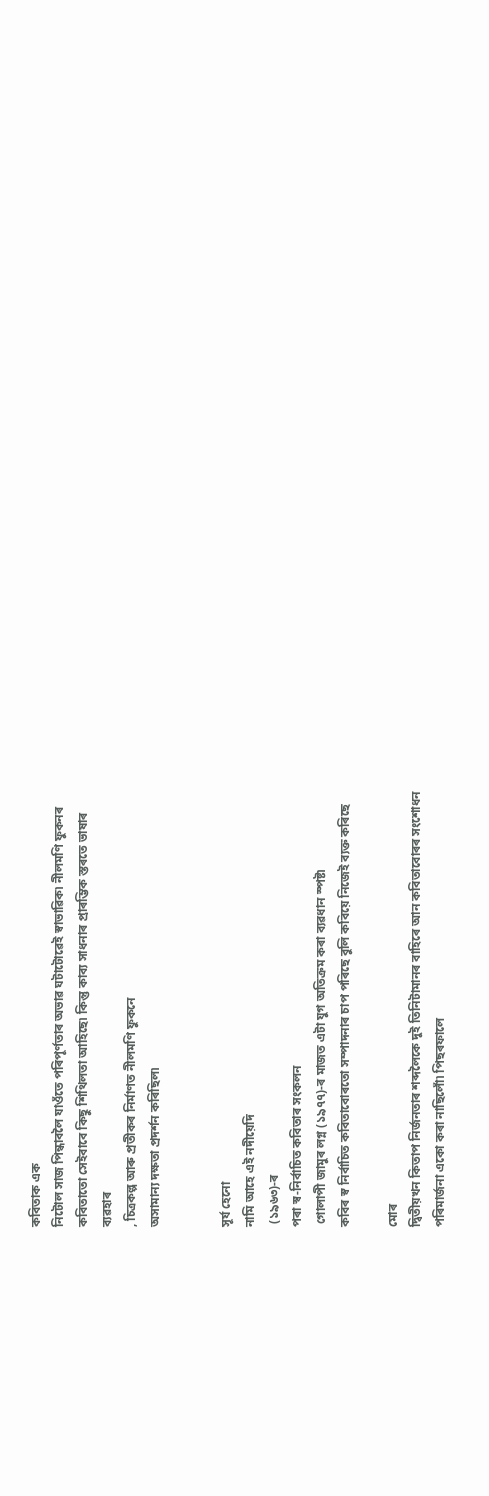কবিতাক এক
নিটোল সাজ পিন্ধাবলৈ যাওঁতে পৰিপূৰ্ণতাৰ অভাৱ ঘটাটোৱেই স্বাভাৱিক৷ নীলমণি ফুকনৰ
কবিতাতো সেইবাবে কিছু শিথিলতা আহিছে৷ কিন্তু কাব্য সাধনাৰ প্ৰাৰম্ভিক স্তৰতে ভাষাৰ
ব্যৱহাৰ
, চিত্ৰকল্প আৰু প্ৰতীকৰ নিৰ্মাণত নীলমণি ফুকনে
অসামান্য দক্ষতা প্ৰদৰ্শন কৰিছিল৷


সূৰ্য হেনো
নামি আহে এই নদীয়েদি
 (১৯৬৩)-ৰ
পৰা স্ব-নিৰ্বাচিত কবিতাৰ সংকলন
 গোলাপী জামুৰ লগ্ন (১৯৭৭)-ৰ মাজত এটা যুগ অতিক্ৰম কৰা ব্যৱধান স্পষ্ট৷
কবিৰ স্ব নিৰ্বাচিত কবিতাবোৰতো সম্পাদনাৰ চাপ পৰিছে বুলি কবিয়ে নিজেই ব্যক্ত কৰিছে

মোৰ
দ্বিতীয়খন কিতাপ নিৰ্জনতাৰ শব্দলৈকে দুই তিনিটামানৰ বাহিৰে আন কবিতাবোৰৰ সংশোধন
পৰিমাৰ্জনা একো কৰা নাছিলোঁ৷ পিছৰফালে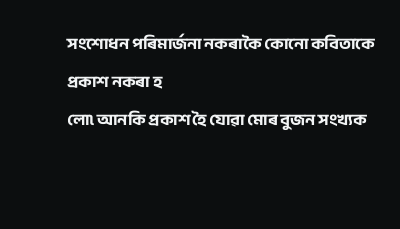সংশোধন পৰিমাৰ্জনা নকৰাকৈ কোনো কবিতাকে
প্ৰকাশ নকৰা হ
লো৷ আনকি প্ৰকাশ হৈ যোৱা মোৰ বুজন সংখ্যক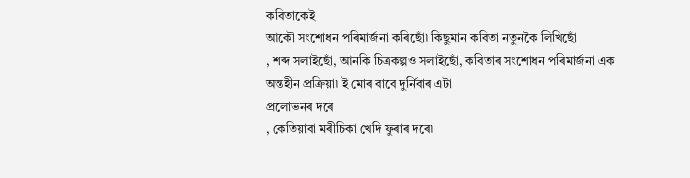কবিতাকেই
আকৌ সংশোধন পৰিমাৰ্জনা কৰিছোঁ৷ কিছুমান কবিতা নতুনকৈ লিখিছোঁ
, শব্দ সলাইছোঁ, আনকি চিত্ৰকল্পও সলাইছোঁ, কবিতাৰ সংশোধন পৰিমাৰ্জনা এক অন্তহীন প্ৰক্ৰিয়া৷ ই মোৰ বাবে দুৰ্নিবাৰ এটা
প্ৰলোভনৰ দৰে
, কেতিয়াবা মৰীচিকা খেদি ফুৰাৰ দৰে৷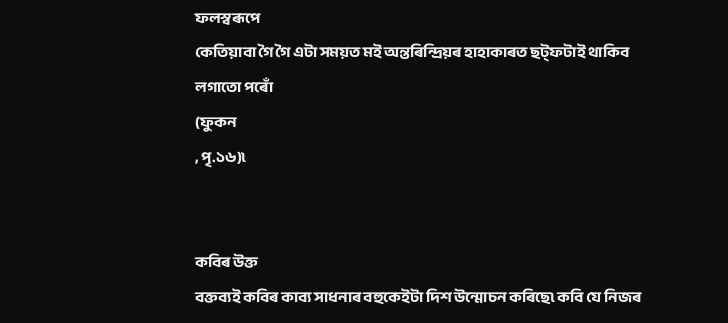ফলস্বৰূপে
কেতিয়াবা গৈ গৈ এটা সময়ত মই অন্তৰিন্দ্ৰিয়ৰ হাহাকাৰত ছট্‌ফটাই থাকিব লগাতো পৰোঁ
(ফুকন
, পৃ.১৬)৷


কবিৰ উক্ত
বক্তব্যই কবিৰ কাব্য সাধনাৰ বহুকেইটা দিশ উন্মোচন কৰিছে৷ কবি যে নিজৰ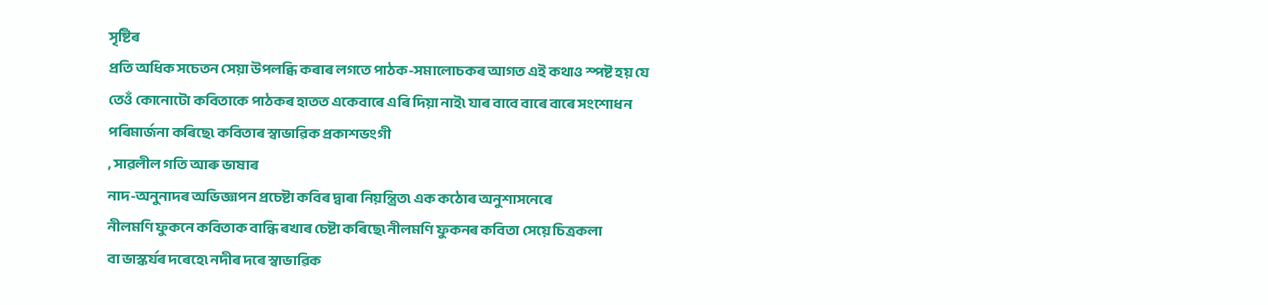সৃষ্টিৰ
প্ৰতি অধিক সচেতন সেয়া উপলব্ধি কৰাৰ লগতে পাঠক-সমালোচকৰ আগত এই কথাও স্পষ্ট হয় যে
তেওঁ কোনোটো কবিতাকে পাঠকৰ হাতত একেবাৰে এৰি দিয়া নাই৷ যাৰ বাবে বাৰে বাৰে সংশোধন
পৰিমাৰ্জনা কৰিছে৷ কবিতাৰ স্বাভাৱিক প্ৰকাশভংগী
, সাৱলীল গতি আৰু ভাষাৰ
নাদ-অনুনাদৰ অভিজ্ঞাপন প্ৰচেষ্টা কবিৰ দ্বাৰা নিয়ন্ত্ৰিত৷ এক কঠোৰ অনুশাসনেৰে
নীলমণি ফুকনে কবিতাক বান্ধি ৰখাৰ চেষ্টা কৰিছে৷ নীলমণি ফুকনৰ কবিতা সেয়ে চিত্ৰকলা
বা ভাস্কৰ্যৰ দৰেহে৷ নদীৰ দৰে স্বাভাৱিক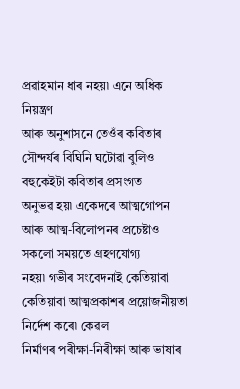প্ৰৱাহমান ধাৰ নহয়৷ এনে অধিক নিয়ন্ত্ৰণ
আৰু অনুশাসনে তেওঁৰ কবিতাৰ সৌন্দৰ্যৰ বিঘিনি ঘটোৱা বুলিও বহুকেইটা কবিতাৰ প্ৰসংগত
অনুভৱ হয়৷ একেদৰে আত্মগোপন আৰু আত্ম-বিলোপনৰ প্ৰচেষ্টাও সকলো সময়তে গ্ৰহণযোগ্য
নহয়৷ গভীৰ সংবেদনাই কেতিয়াবা কেতিয়াবা আত্মপ্ৰকাশৰ প্ৰয়োজনীয়তা নিৰ্দেশ কৰে৷ কেৱল
নিৰ্মাণৰ পৰীক্ষা-নিৰীক্ষা আৰু ভাষাৰ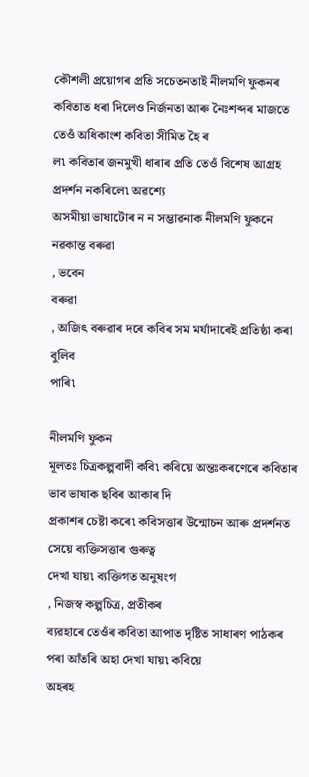কৌশলী প্ৰয়োগৰ প্ৰতি সচেতনতাই নীলমণি ফুকনৰ
কবিতাত ধৰা দিলেও নিৰ্জনতা আৰু নৈঃশব্দৰ মাজতে তেওঁ অধিকাংশ কবিতা সীমিত হৈ ৰ
ল৷ কবিতাৰ জনমুখী ধাৰাৰ প্ৰতি তেওঁ বিশেষ আগ্ৰহ প্ৰদৰ্শন নকৰিলে৷ অৱশ্যে
অসমীয়া ভাষাটোৰ ন ন সম্ভাৱনাক নীলমণি ফুকনে নৱকান্ত বৰুৱা
, ভবেন
বৰুৱা
, অজিৎ বৰুৱাৰ দৰে কবিৰ সম মৰ্যাদাৰেই প্ৰতিষ্ঠা কৰা বুলিব
পাৰি৷

নীলমণি ফুকন
মূলতঃ চিত্ৰকল্পবাদী কবি৷ কবিয়ে অন্তঃকৰণেৰে কবিতাৰ ভাব ভাষাক ছবিৰ আকাৰ দি
প্ৰকাশৰ চেষ্টা কৰে৷ কবিসত্তাৰ উন্মোচন আৰু প্ৰদৰ্শনত সেয়ে ব্যক্তিসত্তাৰ গুৰুত্ব
দেখা যায়৷ ব্যক্তিগত অনুষংগ
, নিজস্ব কল্পচিত্ৰ, প্ৰতীকৰ
ব্যৱহাৰে তেওঁৰ কবিতা আপাত দৃষ্টিত সাধাৰণ পাঠকৰ পৰা আঁতৰি অহা দেখা যায়৷ কবিয়ে
অহৰহ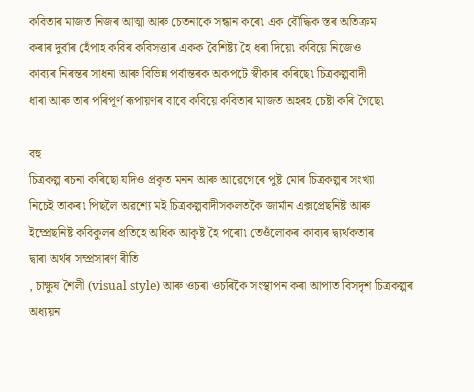কবিতাৰ মাজত নিজৰ আত্মা আৰু চেতনাকে সন্ধান কৰে৷ এক বৌদ্ধিক স্তৰ অতিক্ৰম
কৰাৰ দুৰ্বাৰ হেঁপাহ কবিৰ কবিসত্তাৰ একক বৈশিষ্ট্য হৈ ধৰা দিয়ে৷ কবিয়ে নিজেও
কাব্যৰ নিৰন্তৰ সাধনা আৰু বিভিন্ন পৰ্বান্তৰক অকপটে স্বীকাৰ কৰিছে৷ চিত্ৰকল্পবাদী
ধাৰা আৰু তাৰ পৰিপূৰ্ণ ৰূপায়ণৰ বাবে কবিয়ে কবিতাৰ মাজত অহৰহ চেষ্টা কৰি গৈছে৷

বহু
চিত্ৰকল্প ৰচনা কৰিছো যদিও প্ৰকৃত মনন আৰু আৱেগেৰে পুষ্ট মোৰ চিত্ৰকল্পৰ সংখ্যা
নিচেই তাকৰ৷ পিছলৈ অৱশ্যে মই চিত্ৰকল্পবাদীসকলতকৈ জাৰ্মান এক্সপ্ৰেছনিষ্ট আৰু
ইম্প্ৰেছনিষ্ট কবিকুলৰ প্ৰতিহে অধিক আকৃষ্ট হৈ পৰো৷ তেওঁলোকৰ কাব্যৰ দ্ব্যৰ্থকতাৰ
দ্বাৰা অৰ্থৰ সম্প্ৰসাৰণ ৰীতি
, চাক্ষুষ শৈলী (visual style) আৰু ওচৰা ওচৰিকৈ সংস্থাপন কৰা আপাত বিসদৃশ চিত্ৰকল্পৰ অধ্যয়ন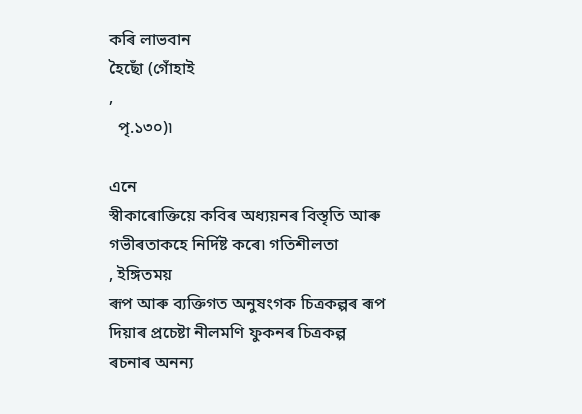কৰি লাভবান
হৈছোঁ (গোঁহাই
,
  পৃ.১৩০)৷

এনে
স্বীকাৰোক্তিয়ে কবিৰ অধ্যয়নৰ বিস্তৃতি আৰু গভীৰতাকহে নিৰ্দিষ্ট কৰে৷ গতিশীলতা
, ইঙ্গিতময়
ৰূপ আৰু ব্যক্তিগত অনুষংগক চিত্ৰকল্পৰ ৰূপ দিয়াৰ প্ৰচেষ্টা নীলমণি ফুকনৰ চিত্ৰকল্প
ৰচনাৰ অনন্য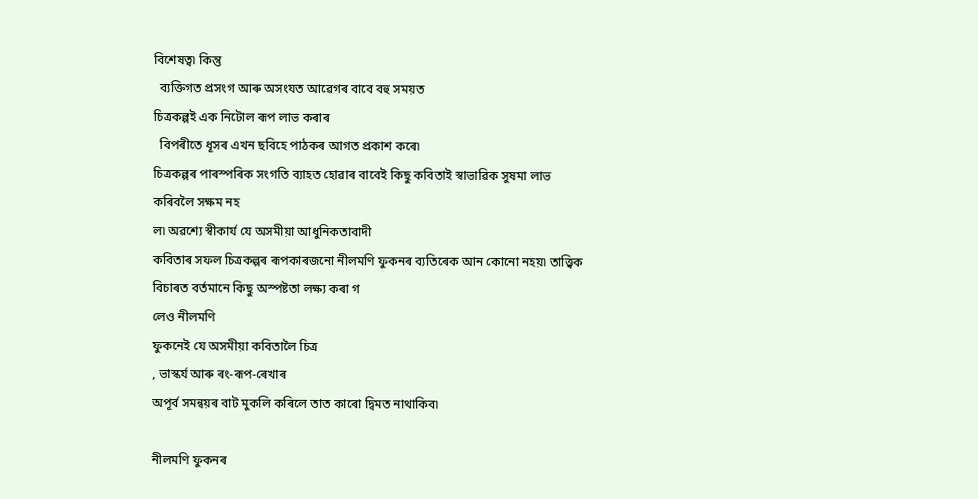বিশেষত্ব৷ কিন্তু
  ব্যক্তিগত প্ৰসংগ আৰু অসংযত আৱেগৰ বাবে বহু সময়ত
চিত্ৰকল্পই এক নিটোল ৰূপ লাভ কৰাৰ
  বিপৰীতে ধূসৰ এখন ছবিহে পাঠকৰ আগত প্ৰকাশ কৰে৷
চিত্ৰকল্পৰ পাৰস্পৰিক সংগতি ব্যাহত হোৱাৰ বাবেই কিছু কবিতাই স্বাভাৱিক সুষমা লাভ
কৰিবলৈ সক্ষম নহ
ল৷ অৱশ্যে স্বীকাৰ্য যে অসমীয়া আধুনিকতাবাদী
কবিতাৰ সফল চিত্ৰকল্পৰ ৰূপকাৰজনো নীলমণি ফুকনৰ ব্যতিৰেক আন কোনো নহয়৷ তাত্ত্বিক
বিচাৰত বৰ্তমানে কিছু অস্পষ্টতা লক্ষ্য কৰা গ
লেও নীলমণি
ফুকনেই যে অসমীয়া কবিতালৈ চিত্ৰ
, ভাস্কৰ্য আৰু ৰং-ৰূপ-ৰেখাৰ
অপূৰ্ব সমন্বয়ৰ বাট মুকলি কৰিলে তাত কাৰো দ্বিমত নাথাকিব৷

নীলমণি ফুকনৰ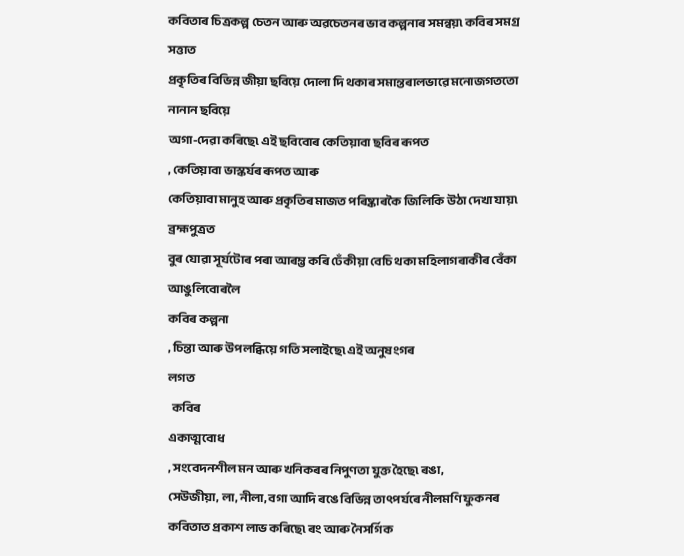কবিতাৰ চিত্ৰকল্প চেতন আৰু অৱচেতনৰ ভাব কল্পনাৰ সমন্বয়৷ কবিৰ সমগ্ৰ সত্তাত
প্ৰকৃতিৰ বিভিন্ন জীয়া ছবিয়ে দোলা দি থকাৰ সমান্তৰালভাৱে মনোজগততো নানান ছবিয়ে
অগা-দেৱা কৰিছে৷ এই ছবিবোৰ কেতিয়াবা ছবিৰ ৰূপত
, কেতিয়াবা ভাস্কৰ্যৰ ৰূপত আৰু
কেতিয়াবা মানুহ আৰু প্ৰকৃতিৰ মাজত পৰিষ্কাৰকৈ জিলিকি উঠা দেখা যায়৷ ব্ৰহ্মপুত্ৰত
বুৰ যোৱা সূৰ্যটোৰ পৰা আৰম্ভ কৰি ঢেঁকীয়া বেচি থকা মহিলাগৰাকীৰ বেঁকা আঙুলিবোৰলৈ
কবিৰ কল্পনা
, চিন্তা আৰু উপলব্ধিয়ে গতি সলাইছে৷ এই অনুষংগৰ
লগত
  কবিৰ
একাত্মবোধ
, সংবেদনশীল মন আৰু খনিকৰৰ নিপুণতা যুক্ত হৈছে৷ ৰঙা,
সেউজীয়া, লা, নীলা, বগা আদি ৰঙে বিভিন্ন তাৎপৰ্যৰে নীলমণি ফুকনৰ
কবিতাত প্ৰকাশ লাভ কৰিছে৷ ৰং আৰু নৈসৰ্গিক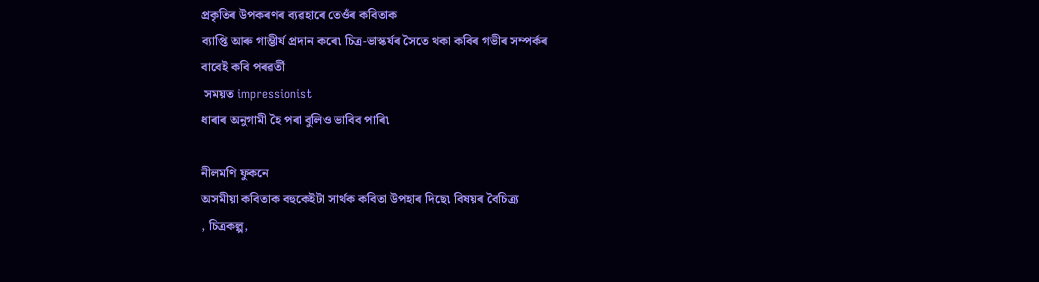প্ৰকৃতিৰ উপকৰণৰ ব্যৱহাৰে তেওঁৰ কবিতাক
ব্যাপ্তি আৰু গাম্ভীৰ্য প্ৰদান কৰে৷ চিত্ৰ-ভাস্কৰ্যৰ সৈতে থকা কবিৰ গভীৰ সম্পৰ্কৰ
বাবেই কবি পৰৱৰ্তী
 সময়ত impressionist
ধাৰাৰ অনুগামী হৈ পৰা বুলিও ভাবিব পাৰি৷

নীলমণি ফুকনে
অসমীয়া কবিতাক বহুকেইটা সাৰ্থক কবিতা উপহাৰ দিছে৷ বিষয়ৰ বৈচিত্ৰ্য
, চিত্ৰকল্প,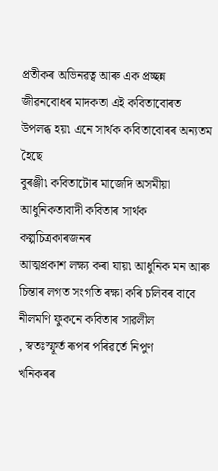প্ৰতীকৰ অভিনৱত্ব আৰু এক প্ৰচ্ছন্ন জীৱনবোধৰ মাদকতা এই কবিতাবোৰত
উপলব্ধ হয়৷ এনে সাৰ্থক কবিতাবোৰৰ অন্যতম হৈছে
বুৰঞ্জী৷ কবিতাটোৰ মাজেদি অসমীয়া আধুনিকতাবাদী কবিতাৰ সাৰ্থক কল্পচিত্ৰকাৰজনৰ
আত্মপ্ৰকাশ লক্ষ্য কৰা যায়৷ আধুনিক মন আৰু চিন্তাৰ লগত সংগতি ৰক্ষা কৰি চলিবৰ বাবে
নীলমণি ফুকনে কবিতাৰ সাৱলীল
, স্বতঃস্ফূৰ্ত ৰূপৰ পৰিৱৰ্তে নিপুণ
খনিকৰৰ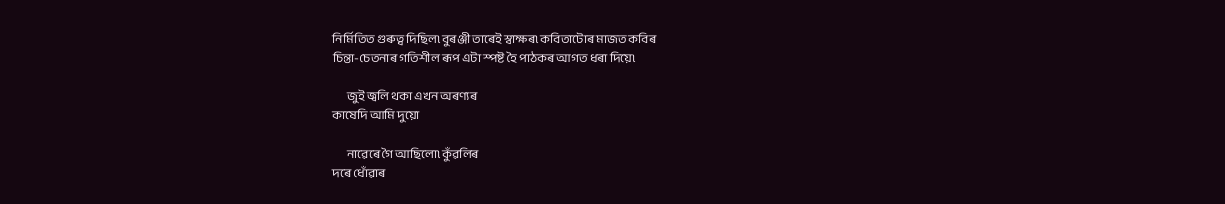নিৰ্মিতিত গুৰুত্ব দিছিল৷ বুৰঞ্জী তাৰেই স্বাক্ষৰ৷ কবিতাটোৰ মাজত কবিৰ
চিন্তা-চেতনাৰ গতিশীল ৰূপ এটা স্পষ্ট হৈ পাঠকৰ আগত ধৰা দিয়ে৷

       জুই জ্বলি থকা এখন অৰণ্যৰ
কাষেদি আমি দুয়ো

       নাৱেৰে গৈ আছিলো৷ কুঁৱলিৰ
দৰে ধোঁৱাৰ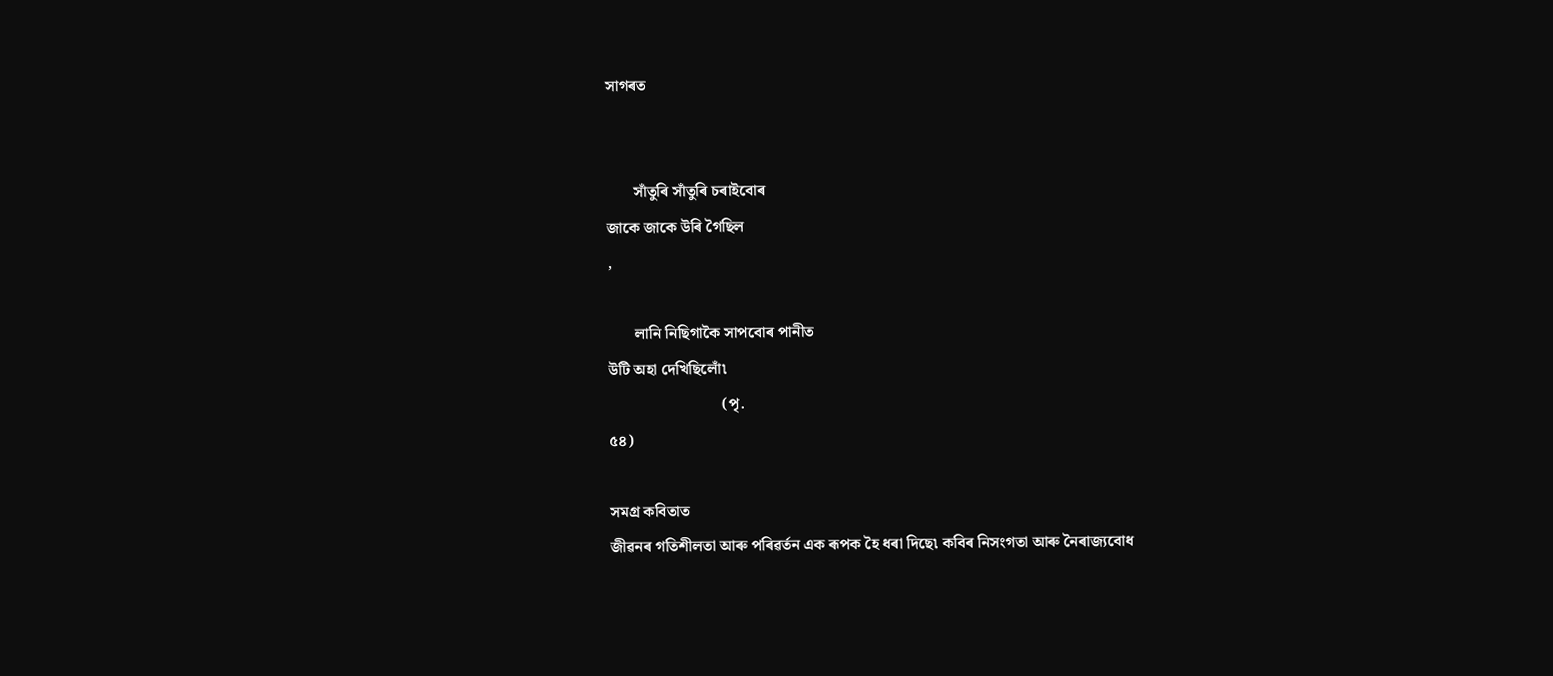সাগৰত


       সাঁতুৰি সাঁতুৰি চৰাইবোৰ
জাকে জাকে উৰি গৈছিল
,

       লানি নিছিগাকৈ সাপবোৰ পানীত
উটি অহা দেখিছিলোঁ৷
                             (পৃ.
৫৪)

সমগ্ৰ কবিতাত
জীৱনৰ গতিশীলতা আৰু পৰিৱৰ্তন এক ৰূপক হৈ ধৰা দিছে৷ কবিৰ নিসংগতা আৰু নৈৰাজ্যবোধ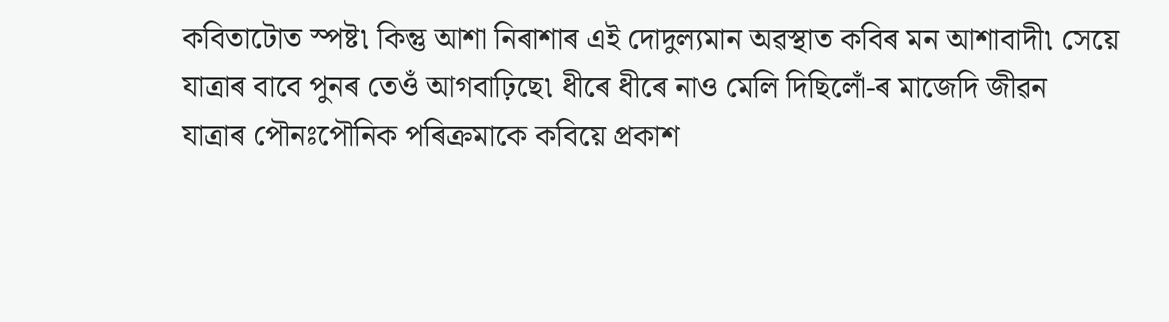কবিতাটোত স্পষ্ট৷ কিন্তু আশা নিৰাশাৰ এই দোদুল্যমান অৱস্থাত কবিৰ মন আশাবাদী৷ সেয়ে
যাত্ৰাৰ বাবে পুনৰ তেওঁ আগবাঢ়িছে৷ ধীৰে ধীৰে নাও মেলি দিছিলোঁ-ৰ মাজেদি জীৱন
যাত্ৰাৰ পৌনঃপৌনিক পৰিক্ৰমাকে কবিয়ে প্ৰকাশ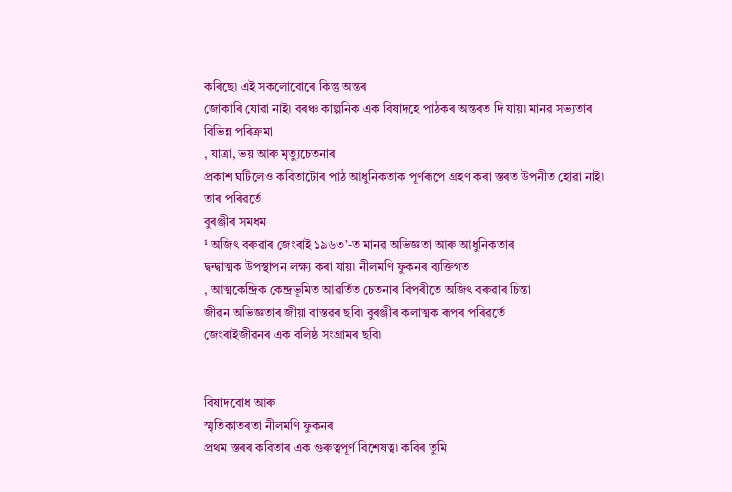কৰিছে৷ এই সকলোবোৰে কিন্তু অন্তৰ
জোকাৰি যোৱা নাই৷ বৰঞ্চ কাল্পনিক এক বিষাদহে পাঠকৰ অন্তৰত দি যায়৷ মানৱ সভ্যতাৰ
বিভিন্ন পৰিক্ৰমা
, যাত্ৰা, ভয় আৰু মৃত্যুচেতনাৰ
প্ৰকাশ ঘটিলেও কবিতাটোৰ পাঠ আধুনিকতাক পূৰ্ণৰূপে গ্ৰহণ কৰা স্তৰত উপনীত হোৱা নাই৷
তাৰ পৰিৱৰ্তে
বুৰঞ্জীৰ সমধম
¹ অজিৎ বৰুৱাৰ জেংৰাই ১৯৬৩’-ত মানৱ অভিজ্ঞতা আৰু আধুনিকতাৰ
দ্বন্দ্বাত্মক উপস্থাপন লক্ষ্য কৰা যায়৷ নীলমণি ফুকনৰ ব্যক্তিগত
, আত্মকেন্দ্ৰিক কেন্দ্ৰভূমিত আৱৰ্তিত চেতনাৰ বিপৰীতে অজিৎ বৰুৱাৰ চিন্তা
জীৱন অভিজ্ঞতাৰ জীয়া বাস্তৱৰ ছবি৷ বুৰঞ্জীৰ কলাত্মক ৰূপৰ পৰিৱৰ্তে
জেংৰাইজীৱনৰ এক বলিষ্ঠ সংগ্ৰামৰ ছবি৷


বিষাদবোধ আৰু
স্মৃতিকাতৰতা নীলমণি ফুকনৰ
প্ৰথম স্তৰৰ কবিতাৰ এক গুৰুত্বপূৰ্ণ বিশেষত্ব৷ কবিৰ তুমি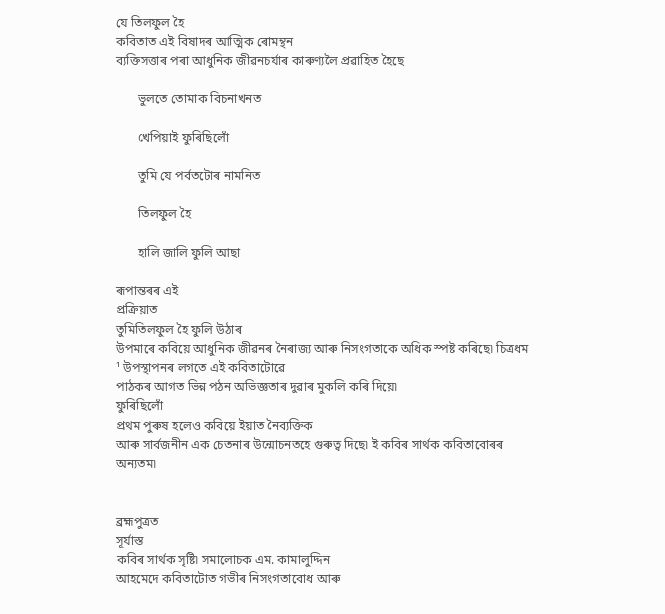যে তিলফুল হৈ
কবিতাত এই বিষাদৰ আত্মিক ৰোমন্থন
ব্যক্তিসত্তাৰ পৰা আধুনিক জীৱনচৰ্যাৰ কাৰুণ্যলৈ প্ৰৱাহিত হৈছে

       ভুলতে তোমাক বিচনাখনত

       খেপিয়াই ফুৰিছিলোঁ

       তুমি যে পৰ্বতটোৰ নামনিত

       তিলফুল হৈ

       হালি জালি ফুলি আছা

ৰূপান্তৰৰ এই
প্ৰক্ৰিয়াত
তুমিতিলফুল হৈ ফুলি উঠাৰ
উপমাৰে কবিয়ে আধুনিক জীৱনৰ নৈৰাজ্য আৰু নিসংগতাকে অধিক স্পষ্ট কৰিছে৷ চিত্ৰধম
¹ উপস্থাপনৰ লগতে এই কবিতাটোৱে
পাঠকৰ আগত ভিন্ন পঠন অভিজ্ঞতাৰ দুৱাৰ মুকলি কৰি দিয়ে৷
ফুৰিছিলোঁ
প্ৰথম পুৰুষ হলেও কবিয়ে ইয়াত নৈব্যক্তিক
আৰু সাৰ্বজনীন এক চেতনাৰ উন্মোচনতহে গুৰুত্ব দিছে৷ ই কবিৰ সাৰ্থক কবিতাবোৰৰ
অন্যতম৷


ব্ৰহ্মপুত্ৰত
সূৰ্যাস্ত
কবিৰ সাৰ্থক সৃষ্টি৷ সমালোচক এম. কামালুদ্দিন
আহমেদে কবিতাটোত গভীৰ নিসংগতাবোধ আৰু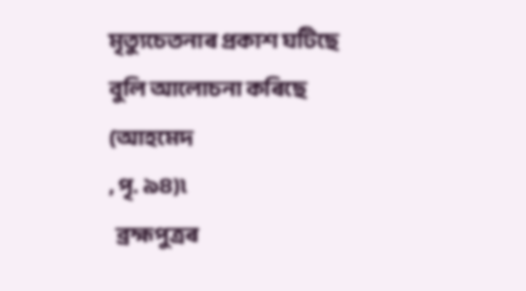মৃত্যুচেতনাৰ প্ৰকাশ ঘটিছে বুলি আলোচনা কৰিছে
(আহমেদ
, পৃ. ৯৪)৷
  ব্ৰহ্মপুত্ৰৰ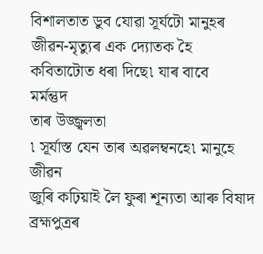বিশালতাত ডুব যোৱা সূৰ্যটো মানুহৰ
জীৱন-মৃত্যুৰ এক দ্যোতক হৈ কবিতাটোত ধৰা দিছে৷ যাৰ বাবে
মৰ্মন্তুদ
তাৰ উজ্জ্বলতা
৷ সূৰ্যাস্ত যেন তাৰ অৱলম্বনহে৷ মানুহে জীৱন
জুৰি কঢ়িয়াই লৈ ফুৰা শূন্যতা আৰু বিষাদ ব্ৰহ্মপুত্ৰৰ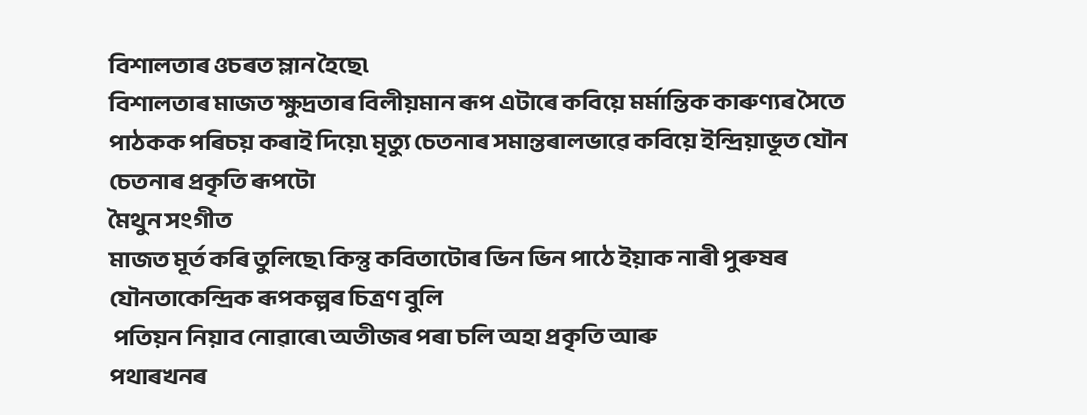বিশালতাৰ ওচৰত ম্লান হৈছে৷
বিশালতাৰ মাজত ক্ষুদ্ৰতাৰ বিলীয়মান ৰূপ এটাৰে কবিয়ে মৰ্মান্তিক কাৰুণ্যৰ সৈতে
পাঠকক পৰিচয় কৰাই দিয়ে৷ মৃত্যু চেতনাৰ সমান্তৰালভাৱে কবিয়ে ইন্দ্ৰিয়াভূত যৌন
চেতনাৰ প্ৰকৃতি ৰূপটো
মৈথুন সংগীত
মাজত মূৰ্ত কৰি তুলিছে৷ কিন্তু কবিতাটোৰ ভিন ভিন পাঠে ইয়াক নাৰী পুৰুষৰ
যৌনতাকেন্দ্ৰিক ৰূপকল্পৰ চিত্ৰণ বুলি
 পতিয়ন নিয়াব নোৱাৰে৷ অতীজৰ পৰা চলি অহা প্ৰকৃতি আৰু
পথাৰখনৰ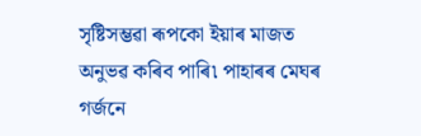সৃষ্টিসম্ভৱা ৰূপকো ইয়াৰ মাজত অনুভৱ কৰিব পাৰি৷ পাহাৰৰ মেঘৰ গৰ্জনে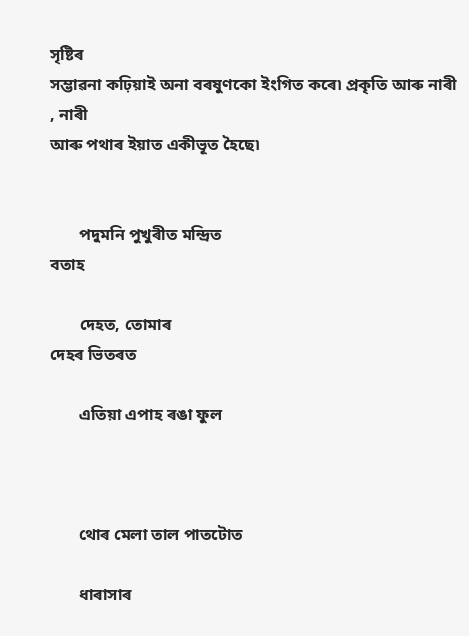সৃষ্টিৰ
সম্ভাৱনা কঢ়িয়াই অনা বৰষুণকো ইংগিত কৰে৷ প্ৰকৃতি আৰু নাৰী
, নাৰী
আৰু পথাৰ ইয়াত একীভূত হৈছে৷


       পদুমনি পুখুৰীত মন্দ্ৰিত
বতাহ

       দেহত, তোমাৰ
দেহৰ ভিতৰত

       এতিয়া এপাহ ৰঙা ফুল



       থোৰ মেলা তাল পাতটোত

       ধাৰাসাৰ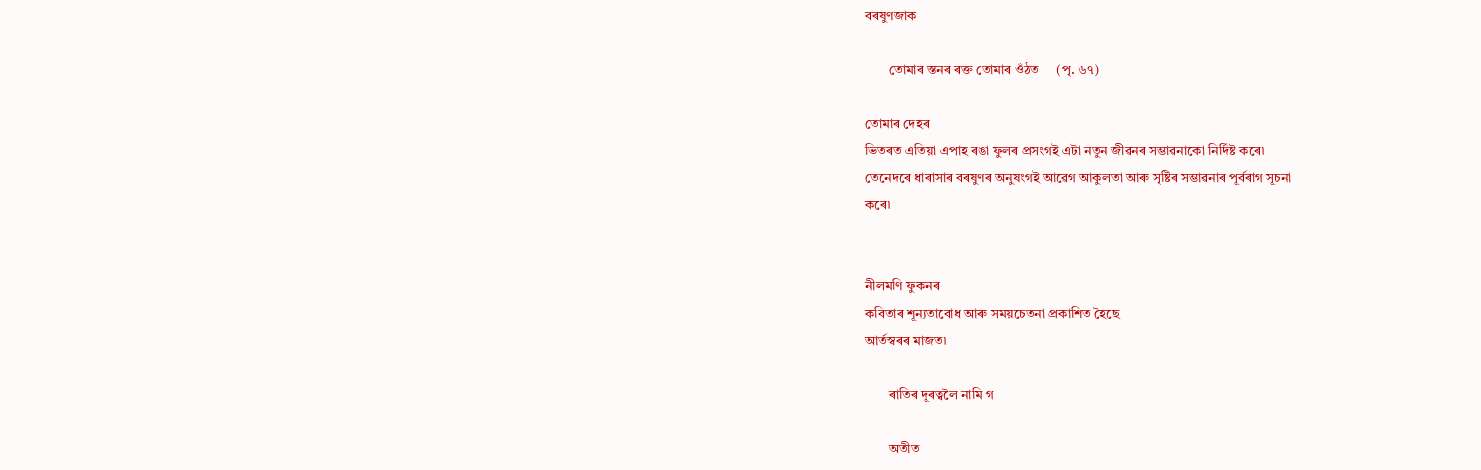বৰষুণজাক

       তোমাৰ স্তনৰ ৰক্ত তোমাৰ ওঁঠত     (পৃ. ৬৭)

তোমাৰ দেহৰ
ভিতৰত এতিয়া এপাহ ৰঙা ফুলৰ প্ৰসংগই এটা নতুন জীৱনৰ সম্ভাৱনাকো নিৰ্দিষ্ট কৰে৷
তেনেদৰে ধাৰাসাৰ বৰষুণৰ অনুষংগই আৱেগ আকুলতা আৰু সৃষ্টিৰ সম্ভাৱনাৰ পূৰ্বৰাগ সূচনা
কৰে৷


নীলমণি ফুকনৰ
কবিতাৰ শূন্যতাবোধ আৰু সময়চেতনা প্ৰকাশিত হৈছে
আৰ্তস্বৰৰ মাজত৷

       ৰাতিৰ দূৰত্বলৈ নামি গ

       অতীত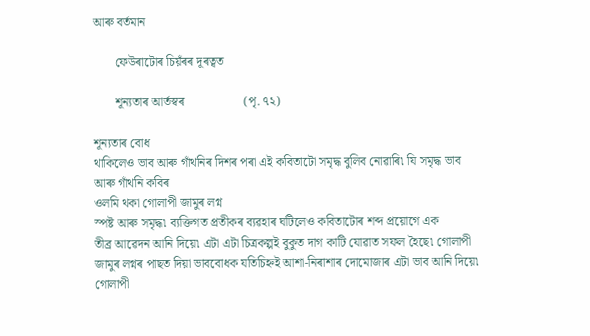আৰু বৰ্তমান

       ফেউৰাটোৰ চিয়ঁৰৰ দূৰত্বত

       শূন্যতাৰ আৰ্তস্বৰ                   (পৃ. ৭২)

শূন্যতাৰ বোধ
থাকিলেও ভাব আৰু গাঁথনিৰ দিশৰ পৰা এই কবিতাটো সমৃদ্ধ বুলিব নোৱাৰি৷ যি সমৃদ্ধ ভাব
আৰু গাঁথনি কবিৰ
ওলমি থকা গোলাপী জামুৰ লগ্ন
স্পষ্ট আৰু সমৃদ্ধ৷ ব্যক্তিগত প্ৰতীকৰ ব্যৱহাৰ ঘটিলেও কবিতাটোৰ শব্দ প্ৰয়োগে এক
তীব্ৰ আৱেদন আনি দিয়ে৷ এটা এটা চিত্ৰকল্পই বুকুত দাগ কাটি যোৱাত সফল হৈছে৷ গোলাপী
জামুৰ লগ্নৰ পাছত দিয়া ভাববোধক যতিচিহ্নই আশা-নিৰাশাৰ দোমোজাৰ এটা ভাব আনি দিয়ে৷
গোলাপী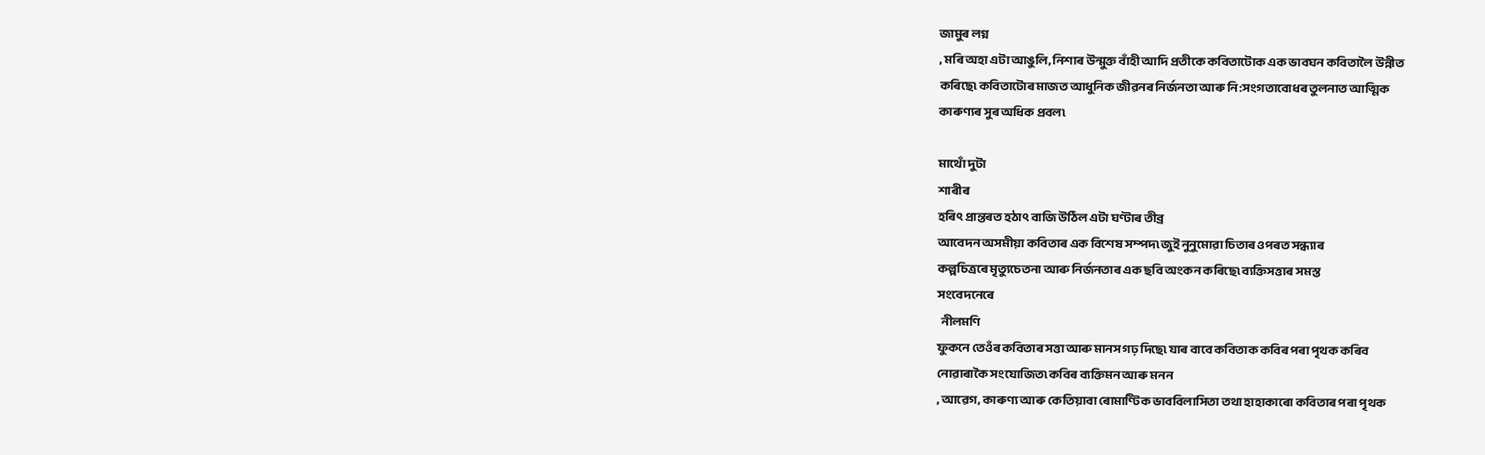জামুৰ লগ্ন
, মৰি অহা এটা আঙুলি, নিশাৰ উন্মুক্ত বাঁহী আদি প্ৰতীকে কবিতাটোক এক ভাবঘন কবিতালৈ উন্নীত
কৰিছে৷ কবিতাটোৰ মাজত আধুনিক জীৱনৰ নিৰ্জনতা আৰু নি:সংগতাবোধৰ তুলনাত আত্মিক
কাৰুণ্যৰ সুৰ অধিক প্ৰবল৷

মাথোঁ দুটা
শাৰীৰ
হৰিৎ প্ৰান্তৰত হঠাৎ বাজি উঠিল এটা ঘণ্টাৰ তীব্ৰ
আবেদন অসমীয়া কবিতাৰ এক বিশেষ সম্পদ৷ জুই নুনুমোৱা চিতাৰ ওপৰত সন্ধ্যাৰ
কল্পচিত্ৰৰে মৃত্যুচেতনা আৰু নিৰ্জনতাৰ এক ছবি অংকন কৰিছে৷ ব্যক্তিসত্তাৰ সমস্ত
সংবেদনেৰে
  নীলমণি
ফুকনে তেওঁৰ কবিতাৰ সত্তা আৰু মানস গঢ় দিছে৷ যাৰ বাবে কবিতাক কবিৰ পৰা পৃথক কৰিব
নোৱাৰাকৈ সংযোজিত৷ কবিৰ ব্যক্তিমন আৰু মনন
, আৱেগ, কাৰুণ্য আৰু কেতিয়াবা ৰোমাণ্টিক ভাববিলাসিতা তথা হাহাকাৰো কবিতাৰ পৰা পৃথক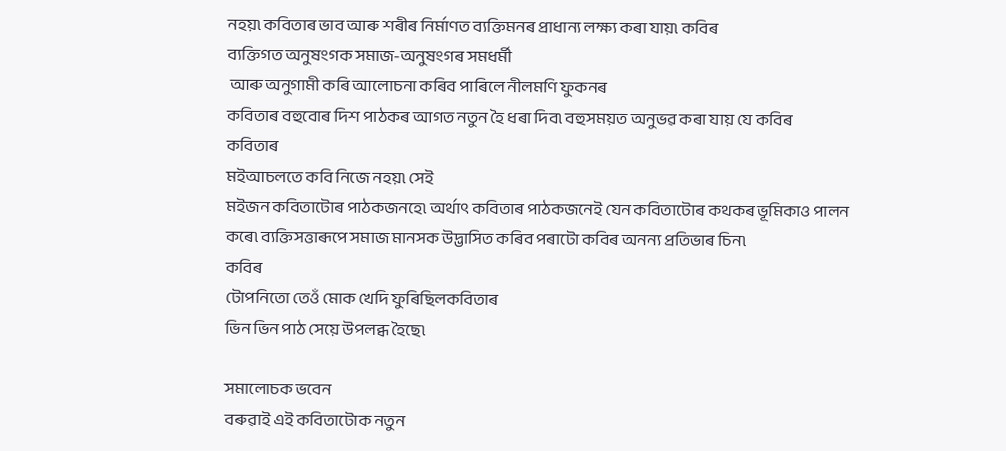নহয়৷ কবিতাৰ ভাব আৰু শৰীৰ নিৰ্মাণত ব্যক্তিমনৰ প্ৰাধান্য লক্ষ্য কৰা যায়৷ কবিৰ
ব্যক্তিগত অনুষংগক সমাজ-অনুষংগৰ সমধৰ্মী
 আৰু অনুগামী কৰি আলোচনা কৰিব পাৰিলে নীলমণি ফুকনৰ
কবিতাৰ বহুবোৰ দিশ পাঠকৰ আগত নতুন হৈ ধৰা দিব৷ বহুসময়ত অনুভৱ কৰা যায় যে কবিৰ
কবিতাৰ
মইআচলতে কবি নিজে নহয়৷ সেই
মইজন কবিতাটোৰ পাঠকজনহে৷ অৰ্থাৎ কবিতাৰ পাঠকজনেই যেন কবিতাটোৰ কথকৰ ভূমিকাও পালন
কৰে৷ ব্যক্তিসত্তাৰূপে সমাজ মানসক উদ্ভাসিত কৰিব পৰাটো কবিৰ অনন্য প্ৰতিভাৰ চিন৷
কবিৰ
টোপনিতো তেওঁ মোক খেদি ফুৰিছিলকবিতাৰ
ভিন ভিন পাঠ সেয়ে উপলব্ধ হৈছে৷

সমালোচক ভবেন
বৰুৱাই এই কবিতাটোক নতুন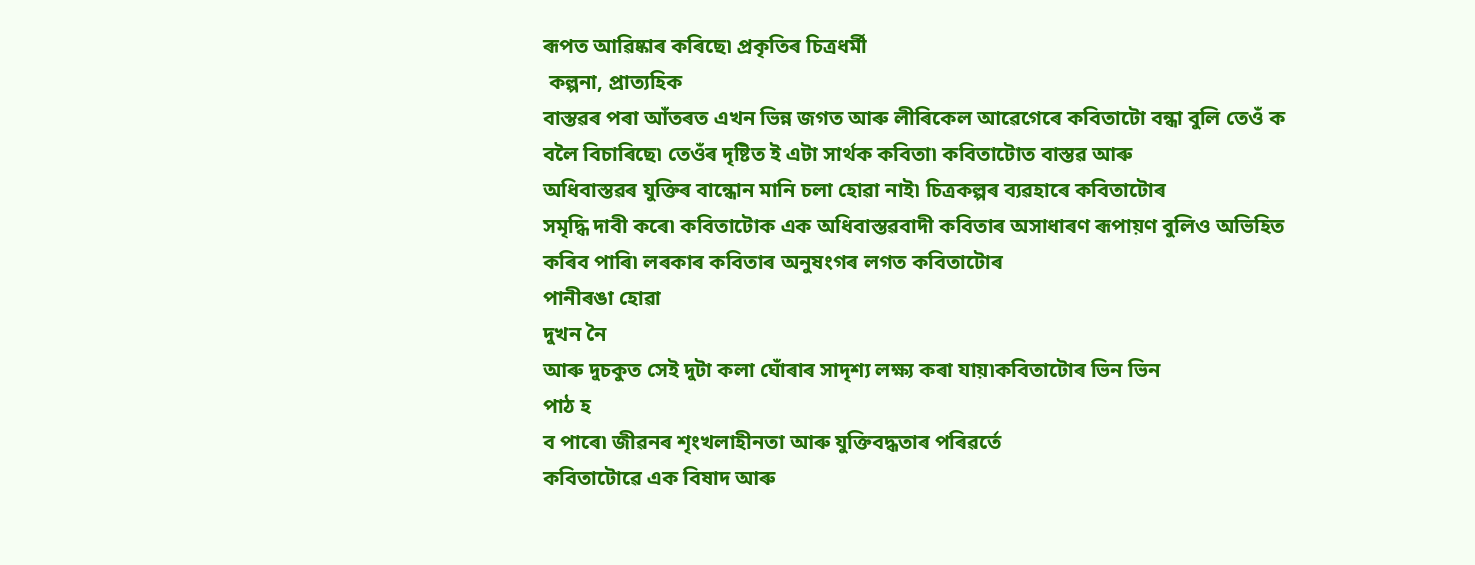ৰূপত আৱিষ্কাৰ কৰিছে৷ প্ৰকৃতিৰ চিত্ৰধৰ্মী
 কল্পনা, প্ৰাত্যহিক
বাস্তৱৰ পৰা আঁতৰত এখন ভিন্ন জগত আৰু লীৰিকেল আৱেগেৰে কবিতাটো বন্ধা বুলি তেওঁ ক
বলৈ বিচাৰিছে৷ তেওঁৰ দৃষ্টিত ই এটা সাৰ্থক কবিতা৷ কবিতাটোত বাস্তৱ আৰু
অধিবাস্তৱৰ যুক্তিৰ বান্ধোন মানি চলা হোৱা নাই৷ চিত্ৰকল্পৰ ব্যৱহাৰে কবিতাটোৰ
সমৃদ্ধি দাবী কৰে৷ কবিতাটোক এক অধিবাস্তৱবাদী কবিতাৰ অসাধাৰণ ৰূপায়ণ বুলিও অভিহিত
কৰিব পাৰি৷ লৰকাৰ কবিতাৰ অনুষংগৰ লগত কবিতাটোৰ
পানীৰঙা হোৱা
দুখন নৈ
আৰু দুচকুত সেই দুটা কলা ঘোঁৰাৰ সাদৃশ্য লক্ষ্য কৰা যায়৷কবিতাটোৰ ভিন ভিন
পাঠ হ
ব পাৰে৷ জীৱনৰ শৃংখলাহীনতা আৰু যুক্তিবদ্ধতাৰ পৰিৱৰ্তে
কবিতাটোৱে এক বিষাদ আৰু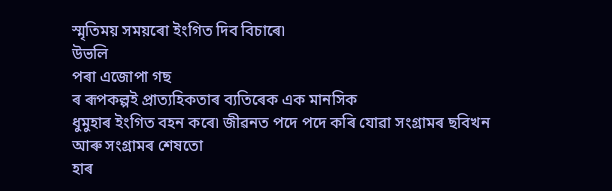স্মৃতিময় সময়ৰো ইংগিত দিব বিচাৰে৷
উভলি
পৰা এজোপা গছ
ৰ ৰূপকল্পই প্ৰাত্যহিকতাৰ ব্যতিৰেক এক মানসিক
ধুমুহাৰ ইংগিত বহন কৰে৷ জীৱনত পদে পদে কৰি যোৱা সংগ্ৰামৰ ছবিখন আৰু সংগ্ৰামৰ শেষতো
হাৰ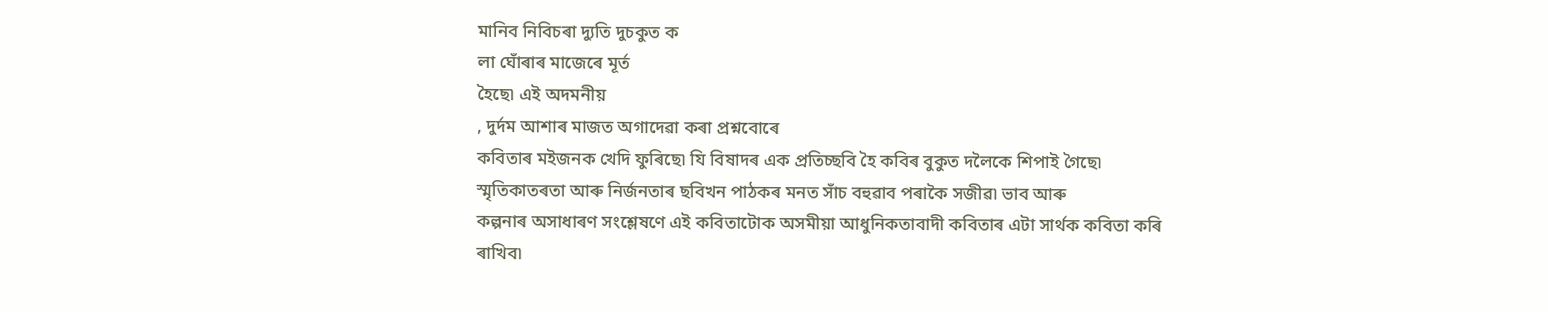মানিব নিবিচৰা দ্যুতি দুচকুত ক
লা ঘোঁৰাৰ মাজেৰে মূৰ্ত
হৈছে৷ এই অদমনীয়
, দুৰ্দম আশাৰ মাজত অগাদেৱা কৰা প্ৰশ্নবোৰে
কবিতাৰ মইজনক খেদি ফুৰিছে৷ যি বিষাদৰ এক প্ৰতিচ্ছবি হৈ কবিৰ বুকুত দলৈকে শিপাই গৈছে৷
স্মৃতিকাতৰতা আৰু নিৰ্জনতাৰ ছবিখন পাঠকৰ মনত সাঁচ বহুৱাব পৰাকৈ সজীৱ৷ ভাব আৰু
কল্পনাৰ অসাধাৰণ সংশ্লেষণে এই কবিতাটোক অসমীয়া আধুনিকতাবাদী কবিতাৰ এটা সাৰ্থক কবিতা কৰি
ৰাখিব৷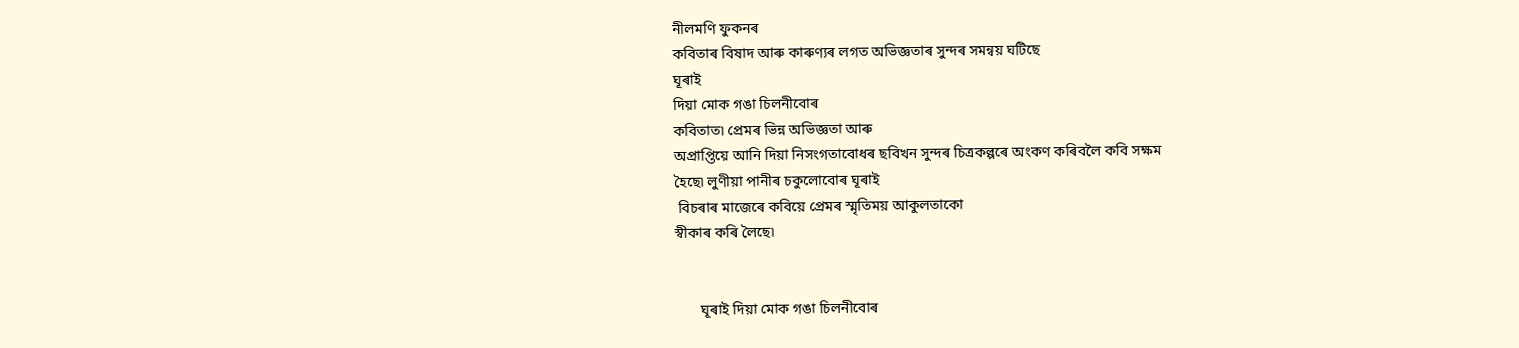নীলমণি ফুকনৰ
কবিতাৰ বিষাদ আৰু কাৰুণ্যৰ লগত অভিজ্ঞতাৰ সুন্দৰ সমন্বয় ঘটিছে
ঘূৰাই
দিয়া মোক গঙা চিলনীবোৰ
কবিতাত৷ প্ৰেমৰ ভিন্ন অভিজ্ঞতা আৰু
অপ্ৰাপ্তিয়ে আনি দিয়া নিসংগতাবোধৰ ছবিখন সুন্দৰ চিত্ৰকল্পৰে অংকণ কৰিবলৈ কবি সক্ষম
হৈছে৷ লুণীয়া পানীৰ চকুলোবোৰ ঘূৰাই
 বিচৰাৰ মাজেৰে কবিয়ে প্ৰেমৰ স্মৃতিময় আকুলতাকো
স্বীকাৰ কৰি লৈছে৷


       ঘূৰাই দিয়া মোক গঙা চিলনীবোৰ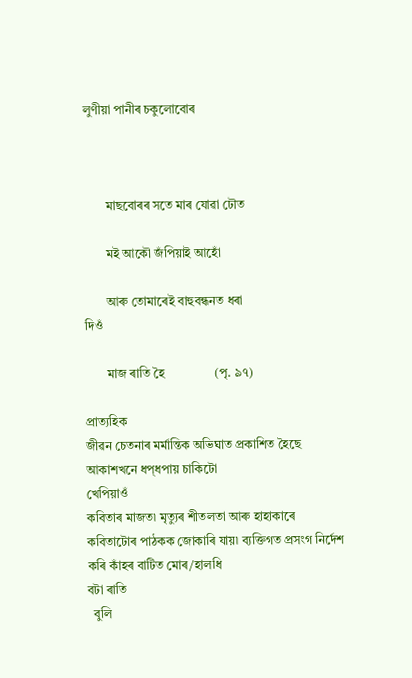লুণীয়া পানীৰ চকুলোবোৰ



       মাছবোৰৰ সতে মাৰ যোৱা ঢৌত

       মই আকৌ জঁপিয়াই আহোঁ

       আৰু তোমাৰেই বাহুবন্ধনত ধৰা
দিওঁ

       মাজ ৰাতি হৈ                (পৃ. ৯৭)

প্ৰাত্যহিক
জীৱন চেতনাৰ মৰ্মান্তিক অভিঘাত প্ৰকাশিত হৈছে
আকাশখনে ধপ্‌ধপায় চাকিটো
খেপিয়াওঁ
কবিতাৰ মাজত৷ মৃত্যুৰ শীতলতা আৰু হাহাকাৰে
কবিতাটোৰ পাঠকক জোকাৰি যায়৷ ব্যক্তিগত প্ৰসংগ নিৰ্দেশ কৰি কাঁহৰ বাটিত মোৰ/হালধি
বটা ৰাতি
  বুলি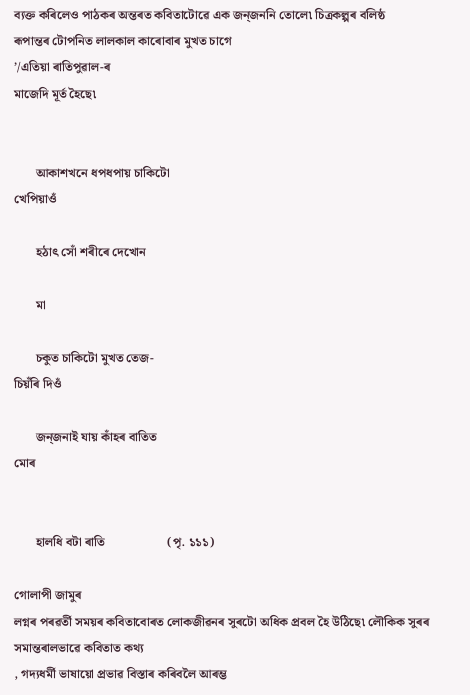ব্যক্ত কৰিলেও পাঠকৰ অন্তৰত কবিতাটোৱে এক জন্‌জননি তোলে৷ চিত্ৰকল্পৰ বলিষ্ঠ
ৰূপান্তৰ টোপনিত লালকাল কাৰোবাৰ মুখত চাগে
’/এতিয়া ৰাতিপুৱাল-ৰ
মাজেদি মূৰ্ত হৈছে৷


       আকাশখনে ধপধপায় চাকিটো
খেপিয়াওঁ

       হঠাৎ সোঁ শৰীৰে দেখোন

       মা

       চকুত চাকিটো মুখত তেজ-
চিয়ঁৰি দিওঁ

       জন্‌জনাই যায় কাঁহৰ বাতিত
মোৰ


       হালধি বটা ৰাতি                    (পৃ. ১১১)

গোলাপী জামুৰ
লগ্নৰ পৰৱৰ্তী সময়ৰ কবিতাবোৰত লোকজীৱনৰ সুৰটো অধিক প্ৰবল হৈ উঠিছে৷ লৌকিক সুৰৰ
সমান্তৰালভাৱে কবিতাত কথ্য
, গদ্যধৰ্মী ভাষায়ো প্ৰভাৱ বিস্তাৰ কৰিবলৈ আৰম্ভ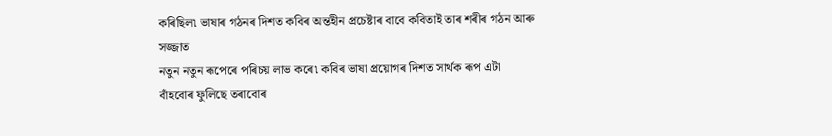কৰিছিল৷ ভাষাৰ গঠনৰ দিশত কবিৰ অন্তহীন প্ৰচেষ্টাৰ বাবে কবিতাই তাৰ শৰীৰ গঠন আৰু সজ্জাত
নতুন নতুন ৰূপেৰে পৰিচয় লাভ কৰে৷ কবিৰ ভাষা প্ৰয়োগৰ দিশত সাৰ্থক ৰূপ এটা
বাঁহবোৰ ফুলিছে তৰাবোৰ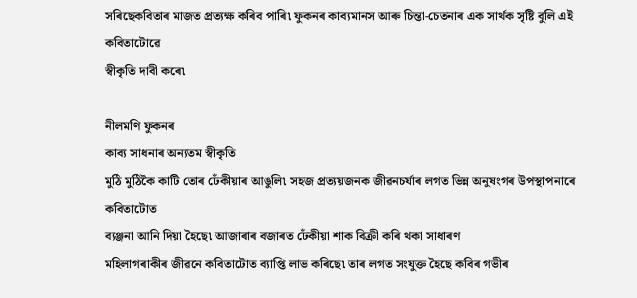সৰিছেকবিতাৰ মাজত প্ৰত্যক্ষ কৰিব পাৰি৷ ফুকনৰ কাব্যমানস আৰু চিন্তা-চেতনাৰ এক সাৰ্থক সৃষ্টি বুলি এই কবিতাটোৱে
স্বীকৃতি দাবী কৰে৷

নীলমণি ফুকনৰ
কাব্য সাধনাৰ অন্যতম স্বীকৃতি
মুঠি মুঠিকৈ কাটি তোৰ ঢেঁকীয়াৰ আঙুলি৷ সহজ প্ৰত্যয়জনক জীৱনচৰ্যাৰ লগত ভিন্ন অনুষংগৰ উপস্থাপনাৰে কবিতাটোত
ব্যঞ্জনা আনি দিয়া হৈছে৷ আজাৰাৰ বজাৰত ঢেঁকীয়া শাক বিক্ৰী কৰি থকা সাধাৰণ
মহিলাগৰাকীৰ জীৱনে কবিতাটোত ব্যাপ্তি লাভ কৰিছে৷ তাৰ লগত সংযুক্ত হৈছে কবিৰ গভীৰ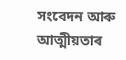সংবেদন আৰু আত্মীয়তাৰ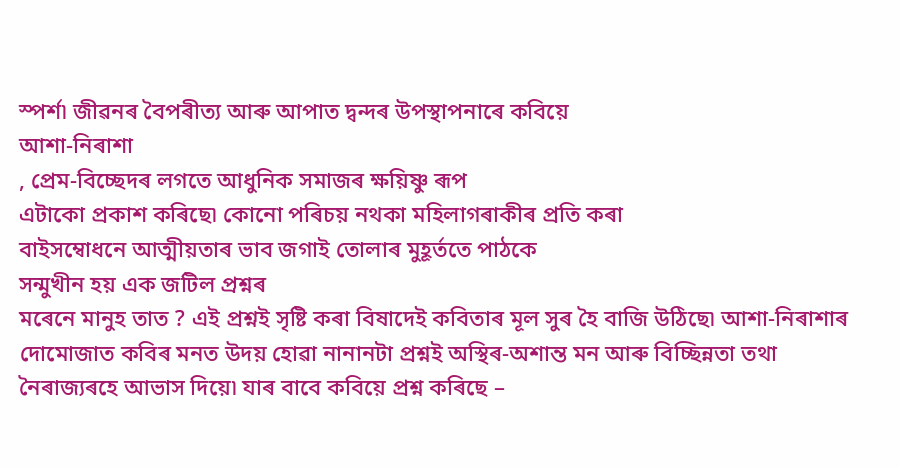স্পৰ্শ৷ জীৱনৰ বৈপৰীত্য আৰু আপাত দ্বন্দৰ উপস্থাপনাৰে কবিয়ে
আশা-নিৰাশা
, প্ৰেম-বিচ্ছেদৰ লগতে আধুনিক সমাজৰ ক্ষয়িষ্ণু ৰূপ
এটাকো প্ৰকাশ কৰিছে৷ কোনো পৰিচয় নথকা মহিলাগৰাকীৰ প্ৰতি কৰা
বাইসম্বোধনে আত্মীয়তাৰ ভাব জগাই তোলাৰ মুহূৰ্ততে পাঠকে
সন্মুখীন হয় এক জটিল প্ৰশ্নৰ
মৰেনে মানুহ তাত ? এই প্ৰশ্নই সৃষ্টি কৰা বিষাদেই কবিতাৰ মূল সুৰ হৈ বাজি উঠিছে৷ আশা-নিৰাশাৰ
দোমোজাত কবিৰ মনত উদয় হোৱা নানানটা প্ৰশ্নই অস্থিৰ-অশান্ত মন আৰু বিচ্ছিন্নতা তথা
নৈৰাজ্যৰহে আভাস দিয়ে৷ যাৰ বাবে কবিয়ে প্ৰশ্ন কৰিছে –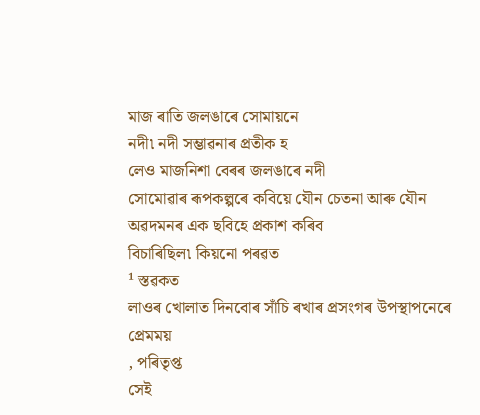মাজ ৰাতি জলঙাৰে সোমায়নে
নদী৷ নদী সম্ভাৱনাৰ প্ৰতীক হ
লেও মাজনিশা বেৰৰ জলঙাৰে নদী
সোমোৱাৰ ৰূপকল্পৰে কবিয়ে যৌন চেতনা আৰু যৌন অৱদমনৰ এক ছবিহে প্ৰকাশ কৰিব
বিচাৰিছিল৷ কিয়নো পৰৱত
¹ স্তৱকত
লাওৰ খোলাত দিনবোৰ সাঁচি ৰখাৰ প্ৰসংগৰ উপস্থাপনেৰে প্ৰেমময়
, পৰিতৃপ্ত
সেই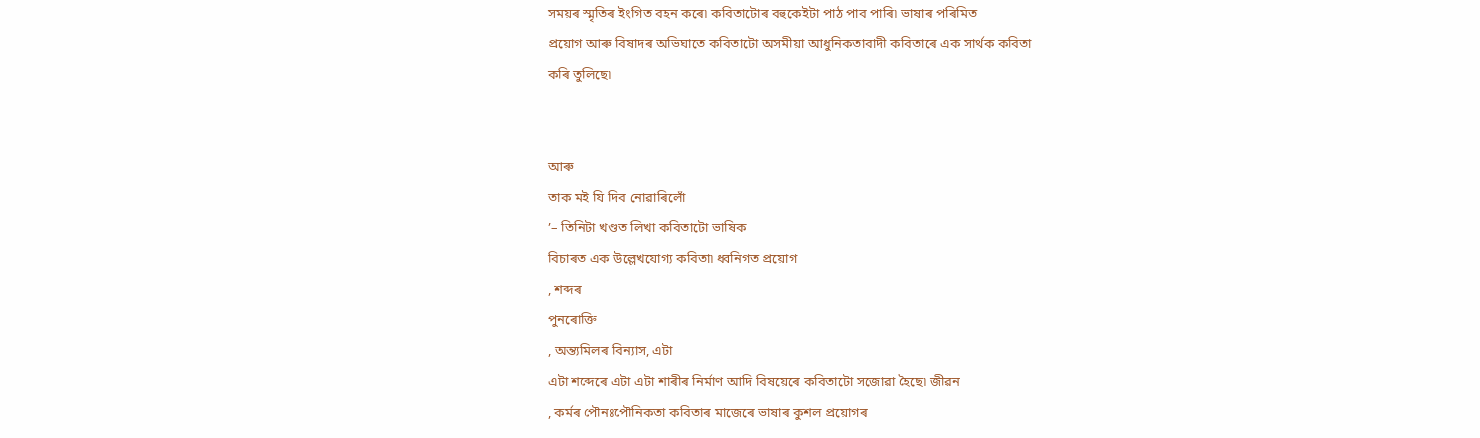সময়ৰ স্মৃতিৰ ইংগিত বহন কৰে৷ কবিতাটোৰ বহুকেইটা পাঠ পাব পাৰি৷ ভাষাৰ পৰিমিত
প্ৰয়োগ আৰু বিষাদৰ অভিঘাতে কবিতাটো অসমীয়া আধুনিকতাবাদী কবিতাৰে এক সাৰ্থক কবিতা
কৰি তুলিছে৷


আৰু
তাক মই যি দিব নোৱাৰিলোঁ
’– তিনিটা খণ্ডত লিখা কবিতাটো ভাষিক
বিচাৰত এক উল্লেখযোগ্য কবিতা৷ ধ্বনিগত প্ৰয়োগ
, শব্দৰ
পুনৰোক্তি
, অন্ত্যমিলৰ বিন্যাস, এটা
এটা শব্দেৰে এটা এটা শাৰীৰ নিৰ্মাণ আদি বিষয়েৰে কবিতাটো সজোৱা হৈছে৷ জীৱন
, কৰ্মৰ পৌনঃপৌনিকতা কবিতাৰ মাজেৰে ভাষাৰ কুশল প্ৰয়োগৰ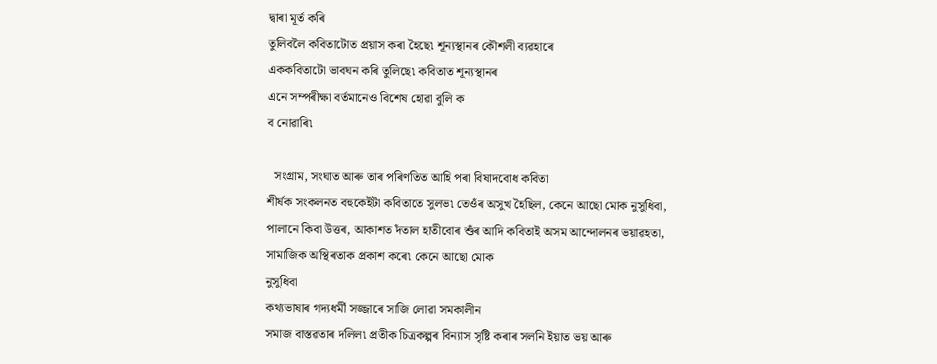দ্বাৰা মূৰ্ত কৰি
তুলিবলৈ কবিতাটোত প্ৰয়াস কৰা হৈছে৷ শূন্যস্থানৰ কৌশলী ব্যৱহাৰে
এককবিতাটো ভাবঘন কৰি তুলিছে৷ কবিতাত শূন্যস্থানৰ
এনে সম্পৰীক্ষা বৰ্তমানেও বিশেষ হোৱা বুলি ক
ব নোৱাৰি৷

  সংগ্ৰাম, সংঘাত আৰু তাৰ পৰিণতিত আহি পৰা বিষাদবোধ কবিতা
শীৰ্ষক সংকলনত বহুকেইটা কবিতাতে সুলভ৷ তেওঁৰ অসুখ হৈছিল, কেনে আছো মোক নুসুধিবা, পালানে কিবা উত্তৰ, আকাশত দঁতাল হাতীবোৰ শুঁৰ আদি কবিতাই অসম আন্দোলনৰ ভয়াৱহতা, সামাজিক অস্থিৰতাক প্ৰকাশ কৰে৷ কেনে আছো মোক
নুসুধিবা
কথ্যভাষাৰ গদ্যধৰ্মী সজ্জাৰে সাজি লোৱা সমকালীন
সমাজ বাস্তৱতাৰ দলিল৷ প্ৰতীক চিত্ৰকল্পৰ বিন্যাস সৃষ্টি কৰাৰ সলনি ইয়াত ভয় আৰু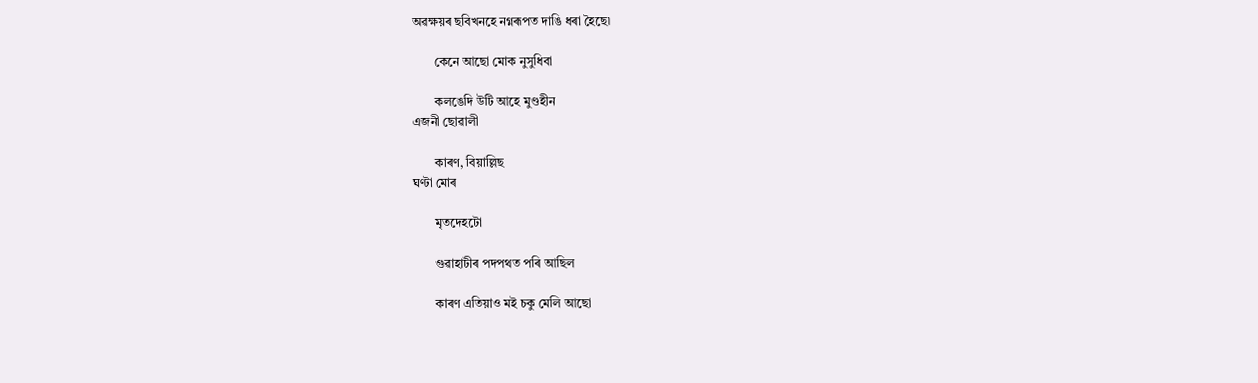অৱক্ষয়ৰ ছবিখনহে নগ্নৰূপত দাঙি ধৰা হৈছে৷

       কেনে আছো মোক নুসুধিবা

       কলঙেদি উটি আহে মুণ্ডহীন
এজনী ছোৱালী

       কাৰণ, বিয়াল্লিছ
ঘণ্টা মোৰ

       মৃতদেহটো

       গুৱাহাটীৰ পদপথত পৰি আছিল

       কাৰণ এতিয়াও মই চকু মেলি আছো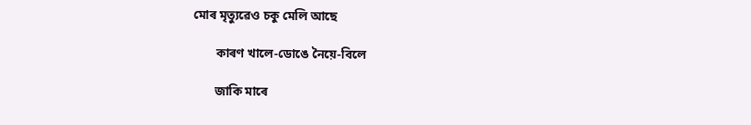মোৰ মৃত্যুৱেও চকু মেলি আছে

       কাৰণ খালে-ডোঙে নৈয়ে-বিলে

       জাকি মাৰে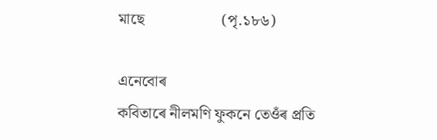মাছে                    (পৃ.১৮৬)

এনেবোৰ
কবিতাৰে নীলমণি ফুকনে তেওঁৰ প্ৰতি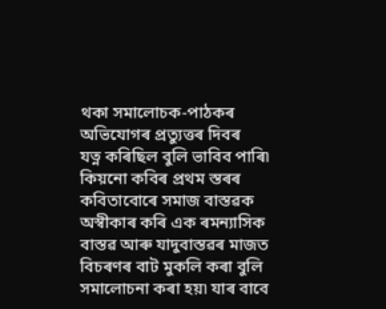থকা সমালোচক-পাঠকৰ অভিযোগৰ প্ৰত্যুত্তৰ দিবৰ
যত্ন কৰিছিল বুলি ভাবিব পাৰি৷ কিয়নো কবিৰ প্ৰথম স্তৰৰ কবিতাবোৰে সমাজ বাস্তৱক
অস্বীকাৰ কৰি এক ৰমন্যাসিক বাস্তৱ আৰু যাদুবাস্তৱৰ মাজত বিচৰণৰ বাট মুকলি কৰা বুলি
সমালোচনা কৰা হয়৷ যাৰ বাবে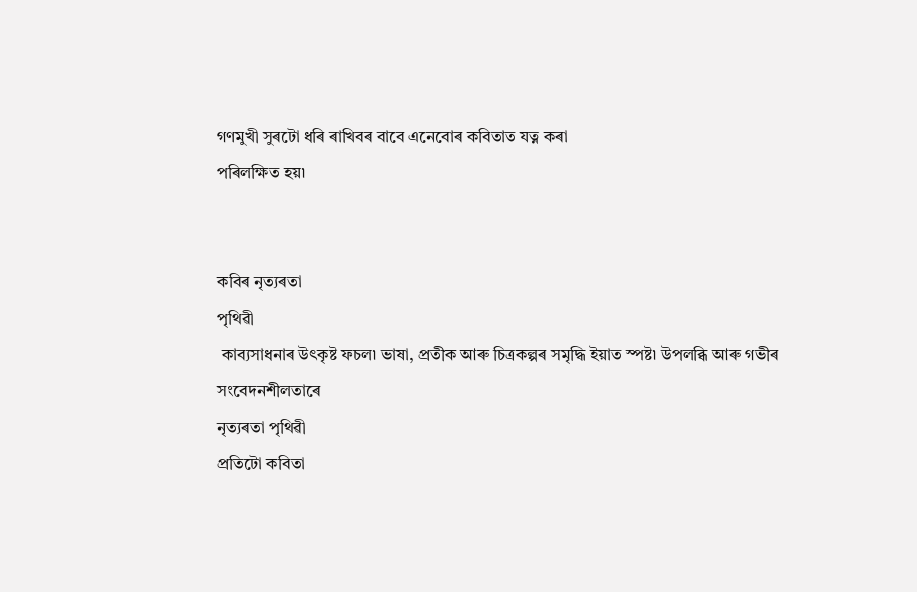গণমুখী সুৰটো ধৰি ৰাখিবৰ বাবে এনেবোৰ কবিতাত যত্ন কৰা
পৰিলক্ষিত হয়৷


কবিৰ নৃত্যৰতা
পৃথিৱী
 কাব্যসাধনাৰ উৎকৃষ্ট ফচল৷ ভাষা, প্ৰতীক আৰু চিত্ৰকল্পৰ সমৃদ্ধি ইয়াত স্পষ্ট৷ উপলব্ধি আৰু গভীৰ
সংবেদনশীলতাৰে
নৃত্যৰতা পৃথিৱী
প্ৰতিটো কবিতা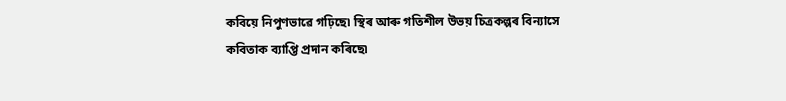কবিয়ে নিপুণভাৱে গঢ়িছে৷ স্থিৰ আৰু গতিশীল উভয় চিত্ৰকল্পৰ বিন্যাসে
কবিতাক ব্যাপ্তি প্ৰদান কৰিছে৷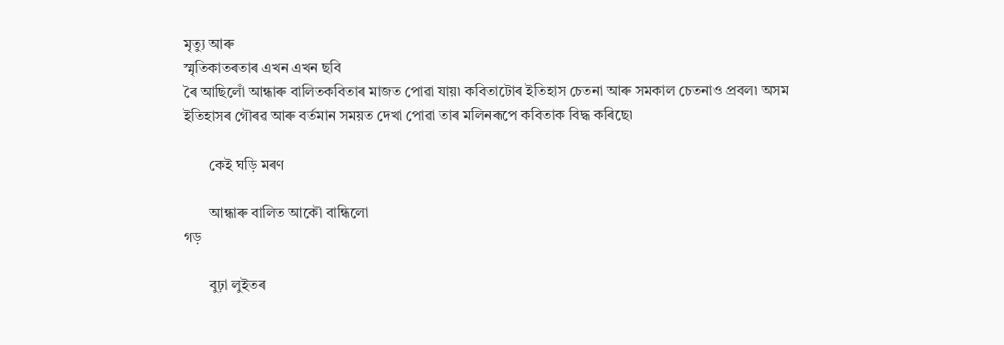মৃত্যু আৰু
স্মৃতিকাতৰতাৰ এখন এখন ছবি
ৰৈ আছিলোঁ আন্ধাৰু বালিতকবিতাৰ মাজত পোৱা যায়৷ কবিতাটোৰ ইতিহাস চেতনা আৰু সমকাল চেতনাও প্ৰবল৷ অসম
ইতিহাসৰ গৌৰৱ আৰু বৰ্তমান সময়ত দেখা পোৱা তাৰ মলিনৰূপে কবিতাক বিদ্ধ কৰিছে৷

       কেই ঘড়ি মৰণ

       আন্ধাৰু বালিত আকৌ বান্ধিলো
গড়

       বুঢ়া লুইতৰ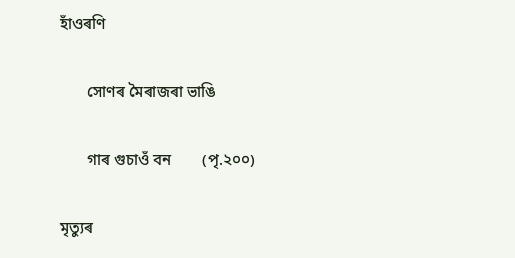হাঁওৰণি

       সোণৰ মৈৰাজৰা ভাঙি

       গাৰ গুচাওঁ বন        (পৃ.২০০)

মৃত্যুৰ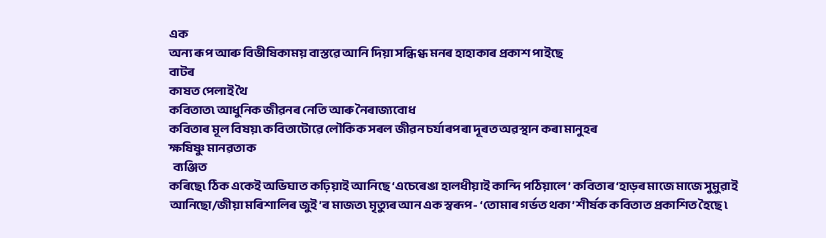এক
অন্য ৰূপ আৰু বিভীষিকাময় বাস্তৱে আনি দিয়া সন্ধিগ্ধ মনৰ হাহাকাৰ প্ৰকাশ পাইছে
বাটৰ
কাষত পেলাই থৈ
কবিতাত৷ আধুনিক জীৱনৰ নেতি আৰু নৈৰাজ্যবোধ
কবিতাৰ মূল বিষয়৷ কবিতাটোৱে লৌকিক সৰল জীৱন চৰ্যাৰপৰা দূৰত অৱস্থান কৰা মানুহৰ
ক্ষষিষ্ণু মানৱতাক
  ব্যঞ্জিত
কৰিছে৷ ঠিক একেই অভিঘাত কঢ়িয়াই আনিছে ‘এচেৰেঙা হালধীয়াই কান্দি পঠিয়ালে’ কবিতাৰ ‘হাড়ৰ মাজে মাজে সুমুৱাই আনিছো/জীয়া মৰিশালিৰ জুই’ৰ মাজত৷ মৃত্যুৰ আন এক স্বৰূপ- ‘তোমাৰ গৰ্ভত থকা’ শীৰ্ষক কবিতাত প্ৰকাশিত হৈছে ৷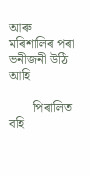আৰু মৰিশালিৰ পৰা ভনীজনী উঠি
আহি

       পিৰালিত বহি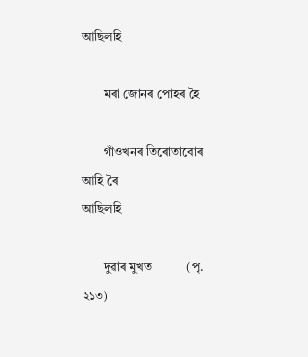আছিলহি

       মৰা জোনৰ পোহৰ হৈ

       গাঁওখনৰ তিৰোতাবোৰ আহি ৰৈ
আছিলহি

       দুৱাৰ মুখত           (পৃ. ২১৩)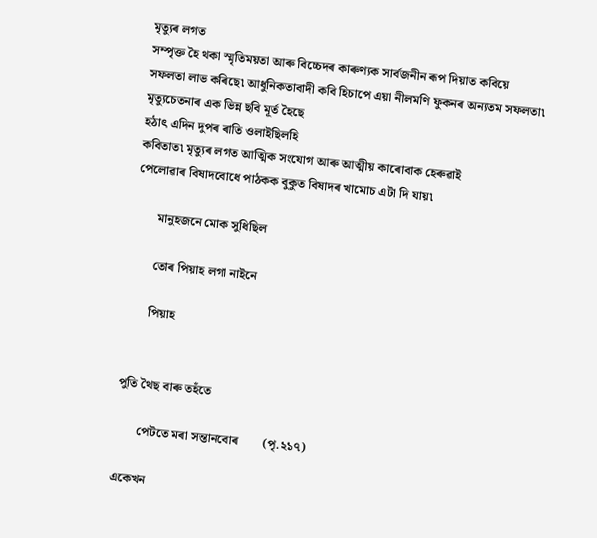মৃত্যুৰ লগত
সম্পৃক্ত হৈ থকা স্মৃতিময়তা আৰু বিচ্চেদৰ কাৰুণ্যক সাৰ্বজনীন ৰূপ দিয়াত কবিয়ে
সফলতা লাভ কৰিছে৷ আধুনিকতাবাদী কবি হিচাপে এয়া নীলমণি ফুকনৰ অন্যতম সফলতা৷
মৃত্যুচেতনাৰ এক ভিন্ন ছবি মূৰ্ত হৈছে
হঠাৎ এদিন দুপৰ ৰাতি ওলাইছিলহি
কবিতাত৷ মৃত্যুৰ লগত আত্মিক সংযোগ আৰু আত্মীয় কাৰোবাক হেৰুৱাই
পেলোৱাৰ বিষাদবোধে পাঠকক বুকুত বিষাদৰ খামোচ এটা দি যায়৷

       মানুহজনে মোক সুধিছিল

       তোৰ পিয়াহ লগা নাইনে

       পিয়াহ


পুতি থৈছ বাৰু তহঁতে

       পেটতে মৰা সন্তানবোৰ        (পৃ.২১৭)

একেখন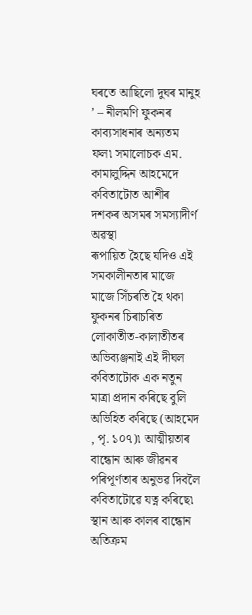ঘৰতে আছিলো দুঘৰ মানুহ
’ – নীলমণি ফুকনৰ কাব্যসাধনাৰ অন্যতম
ফল৷ সমালোচক এম. কামালুদ্দিন আহমেদে কবিতাটোত আশীৰ দশকৰ অসমৰ সমস্যাদীৰ্ণ অৱস্থা
ৰূপায়িত হৈছে যদিও এই সমকালীনতাৰ মাজে মাজে সিঁচৰতি হৈ থকা ফুকনৰ চিৰাচৰিত
লোকাতীত-কালাতীতৰ অভিব্যঞ্জনাই এই দীঘল কবিতাটোক এক নতুন মাত্ৰা প্ৰদান কৰিছে বুলি
অভিহিত কৰিছে (আহমেদ
, পৃ. ১০৭)৷ আত্মীয়তাৰ বান্ধোন আৰু জীৱনৰ
পৰিপূৰ্ণতাৰ অনুভৱ দিবলৈ কবিতাটোৱে যত্ন কৰিছে৷ স্থান আৰু কালৰ বান্ধোন অতিক্ৰম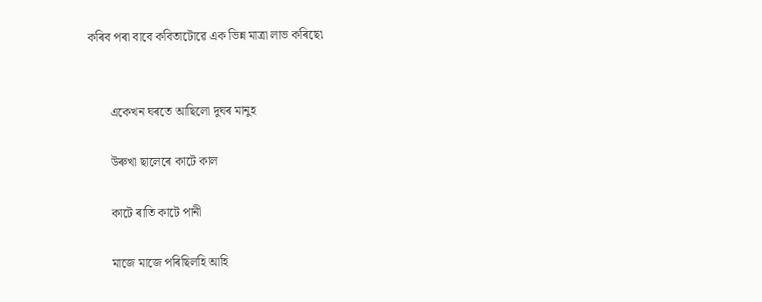কৰিব পৰা বাবে কবিতাটোৱে এক ভিন্ন মাত্ৰা লাভ কৰিছে৷


       একেখন ঘৰতে আছিলো দুঘৰ মানুহ

       উৰুখা ছালেৰে কাটে কাল

       কাটে ৰাতি কাটে পানী

       মাজে মাজে পৰিছিলহি আহি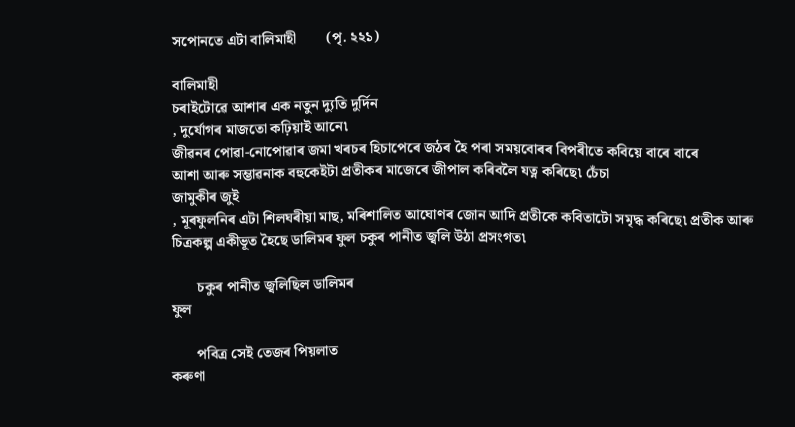সপোনতে এটা বালিমাহী        (পৃ. ২২১)

বালিমাহী
চৰাইটোৱে আশাৰ এক নতুন দ্যুতি দুৰ্দিন
, দুৰ্যোগৰ মাজতো কঢ়িয়াই আনে৷
জীৱনৰ পোৱা-নোপোৱাৰ জমা খৰচৰ হিচাপেৰে জঠৰ হৈ পৰা সময়বোৰৰ বিপৰীতে কবিয়ে বাৰে বাৰে
আশা আৰু সম্ভাৱনাক বহুকেইটা প্ৰতীকৰ মাজেৰে জীপাল কৰিবলৈ যত্ন কৰিছে৷ চেঁচা
জামুকীৰ জুই
, মূৰফুলনিৰ এটা শিলঘৰীয়া মাছ, মৰিশালিত আঘোণৰ জোন আদি প্ৰতীকে কবিতাটো সমৃদ্ধ কৰিছে৷ প্ৰতীক আৰু
চিত্ৰকল্প একীভূত হৈছে ডালিমৰ ফুল চকুৰ পানীত জ্বলি উঠা প্ৰসংগত৷

       চকুৰ পানীত জ্বলিছিল ডালিমৰ
ফুল

       পবিত্ৰ সেই তেজৰ পিয়লাত
কৰুণা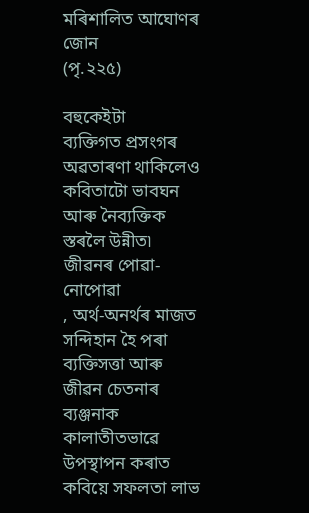মৰিশালিত আঘোণৰ জোন           (পৃ.২২৫)

বহুকেইটা
ব্যক্তিগত প্ৰসংগৰ অৱতাৰণা থাকিলেও কবিতাটো ভাবঘন আৰু নৈব্যক্তিক স্তৰলৈ উন্নীত৷
জীৱনৰ পোৱা-নোপোৱা
, অৰ্থ-অনৰ্থৰ মাজত সন্দিহান হৈ পৰা ব্যক্তিসত্তা আৰু
জীৱন চেতনাৰ ব্যঞ্জনাক কালাতীতভাৱে উপস্থাপন কৰাত কবিয়ে সফলতা লাভ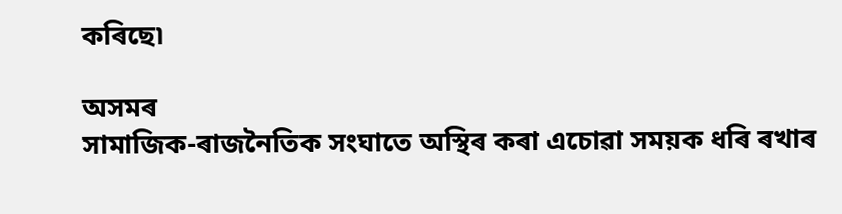কৰিছে৷

অসমৰ
সামাজিক-ৰাজনৈতিক সংঘাতে অস্থিৰ কৰা এচোৱা সময়ক ধৰি ৰখাৰ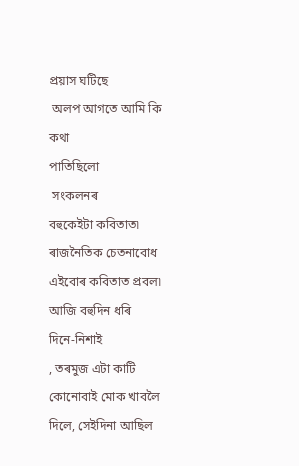প্ৰয়াস ঘটিছে
 অলপ আগতে আমি কি কথা
পাতিছিলো
 সংকলনৰ
বহুকেইটা কবিতাত৷ ৰাজনৈতিক চেতনাবোধ এইবোৰ কবিতাত প্ৰবল৷ আজি বহুদিন ধৰি
দিনে-নিশাই
, তৰমুজ এটা কাটি কোনোবাই মোক খাবলৈ দিলে, সেইদিনা আছিল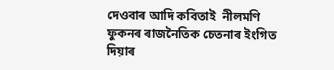দেওবাৰ আদি কবিতাই  নীলমণি ফুকনৰ ৰাজনৈতিক চেতনাৰ ইংগিত দিয়াৰ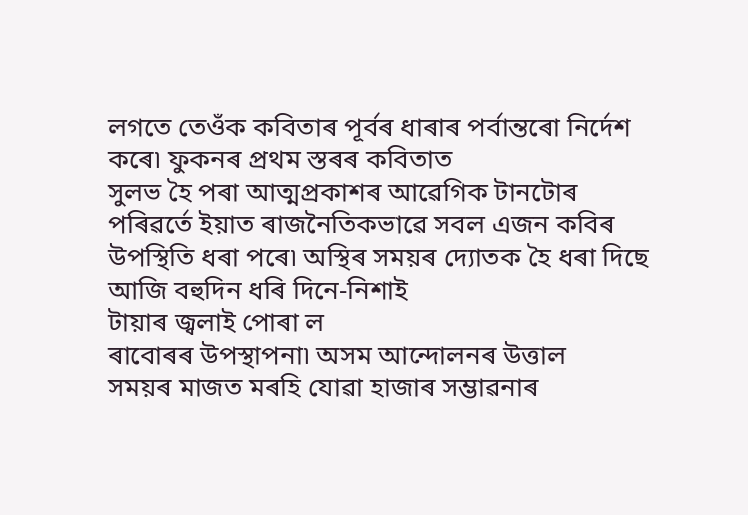লগতে তেওঁক কবিতাৰ পূৰ্বৰ ধাৰাৰ পৰ্বান্তৰো নিৰ্দেশ কৰে৷ ফুকনৰ প্ৰথম স্তৰৰ কবিতাত
সুলভ হৈ পৰা আত্মপ্ৰকাশৰ আৱেগিক টানটোৰ পৰিৱৰ্তে ইয়াত ৰাজনৈতিকভাৱে সবল এজন কবিৰ
উপস্থিতি ধৰা পৰে৷ অস্থিৰ সময়ৰ দ্যোতক হৈ ধৰা দিছে আজি বহুদিন ধৰি দিনে-নিশাই
টায়াৰ জ্বলাই পোৰা ল
ৰাবোৰৰ উপস্থাপনা৷ অসম আন্দোলনৰ উত্তাল
সময়ৰ মাজত মৰহি যোৱা হাজাৰ সম্ভাৱনাৰ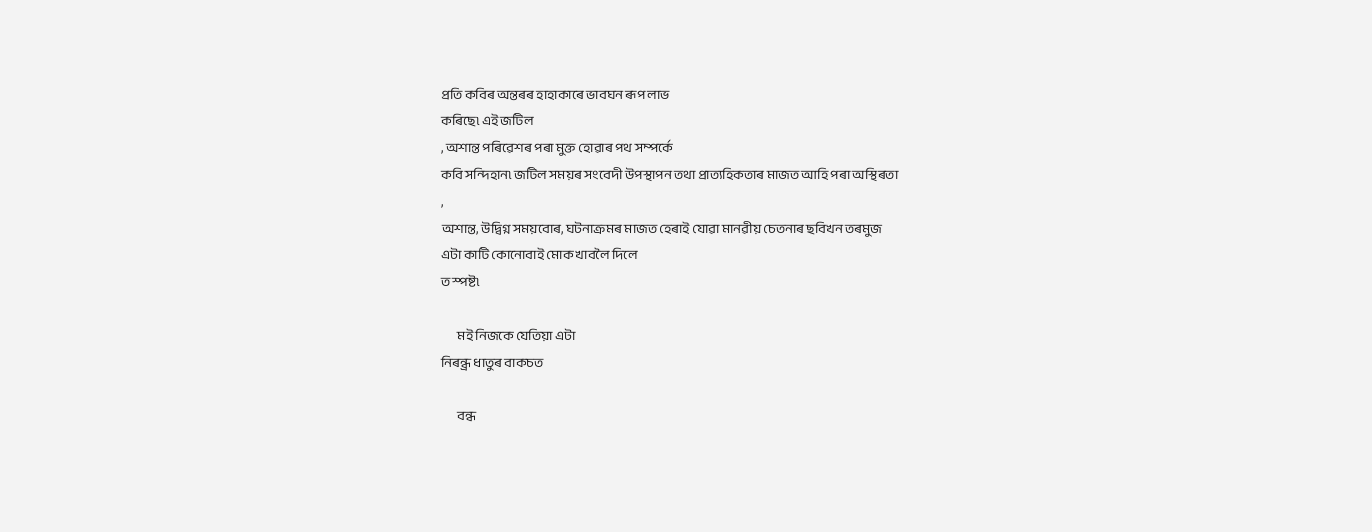প্ৰতি কবিৰ অন্তৰৰ হাহাকাৰে ভাবঘন ৰূপ লাভ
কৰিছে৷ এই জটিল
, অশান্ত পৰিৱেশৰ পৰা মুক্ত হোৱাৰ পথ সম্পৰ্কে
কবি সন্দিহান৷ জটিল সময়ৰ সংবেদী উপস্থাপন তথা প্ৰাত্যহিকতাৰ মাজত আহি পৰা অস্থিৰতা
,
অশান্ত, উদ্বিগ্ন সময়বোৰ, ঘটনাক্ৰমৰ মাজত হেৰাই যোৱা মানৱীয় চেতনাৰ ছবিখন তৰমুজ
এটা কাটি কোনোবাই মোক খাবলৈ দিলে
ত স্পষ্ট৷

       মই নিজকে যেতিয়া এটা
নিৰন্ধ্ৰ ধাতুৰ বাকচত

       বন্ধ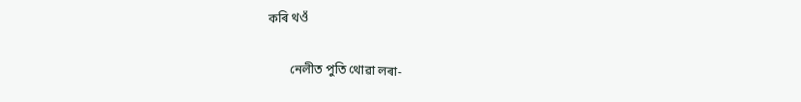কৰি থওঁ

       নেলীত পুতি থোৱা লৰা-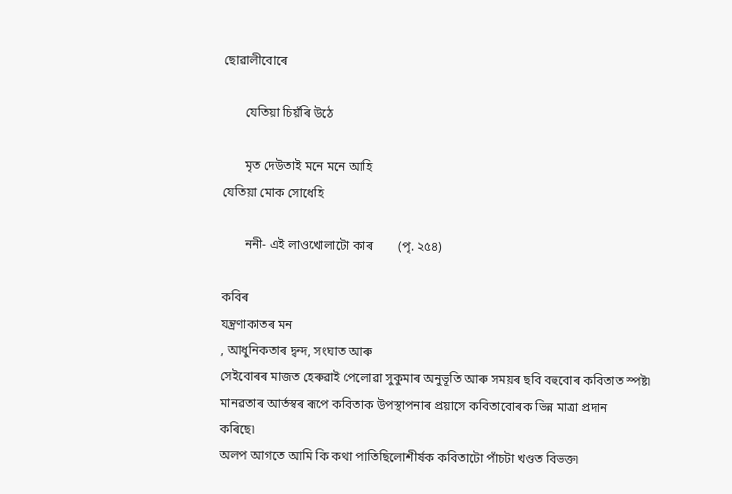ছোৱালীবোৰে

       যেতিয়া চিয়ঁৰি উঠে

       মৃত দেউতাই মনে মনে আহি
যেতিয়া মোক সোধেহি

       ননী- এই লাওখোলাটো কাৰ        (পৃ. ২৫৪)

কবিৰ
যন্ত্ৰণাকাতৰ মন
, আধুনিকতাৰ দ্বন্দ, সংঘাত আৰু
সেইবোৰৰ মাজত হেৰুৱাই পেলোৱা সুকুমাৰ অনুভূতি আৰু সময়ৰ ছবি বহুবোৰ কবিতাত স্পষ্ট৷
মানৱতাৰ আৰ্তস্বৰ ৰূপে কবিতাক উপস্থাপনাৰ প্ৰয়াসে কবিতাবোৰক ভিন্ন মাত্ৰা প্ৰদান
কৰিছে৷
অলপ আগতে আমি কি কথা পাতিছিলোশীৰ্ষক কবিতাটো পাঁচটা খণ্ডত বিভক্ত৷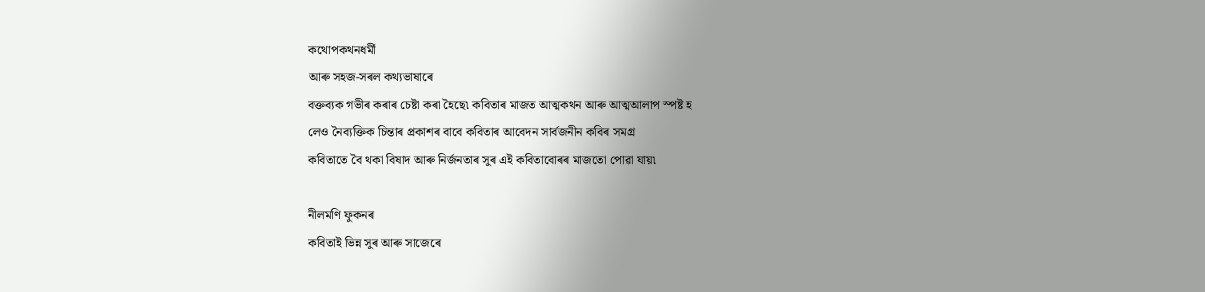কথোপকথনধৰ্মী
আৰু সহজ-সৰল কথ্যভাষাৰে
বক্তব্যক গভীৰ কৰাৰ চেষ্টা কৰা হৈছে৷ কবিতাৰ মাজত আত্মকথন আৰু আত্মআলাপ স্পষ্ট হ
লেও নৈব্যক্তিক চিন্তাৰ প্ৰকাশৰ বাবে কবিতাৰ আবেদন সাৰ্বজনীন কবিৰ সমগ্ৰ
কবিতাতে বৈ থকা বিষাদ আৰু নিৰ্জনতাৰ সুৰ এই কবিতাবোৰৰ মাজতো পোৱা যায়৷

নীলমণি ফুকনৰ
কবিতাই ভিন্ন সুৰ আৰু সাজেৰে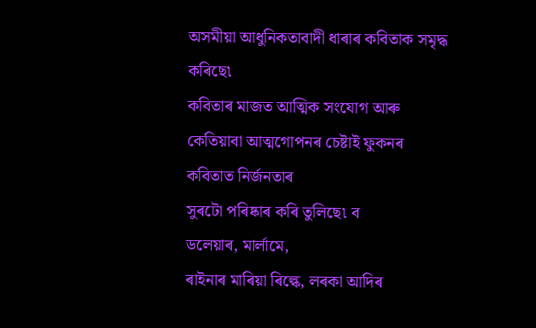অসমীয়া আধুনিকতাবাদী ধাৰাৰ কবিতাক সমৃদ্ধ কৰিছে৷
কবিতাৰ মাজত আত্মিক সংযোগ আৰু কেতিয়াবা আত্মগোপনৰ চেষ্টাই ফুকনৰ কবিতাত নিৰ্জনতাৰ
সুৰটো পৰিষ্কাৰ কৰি তুলিছে৷ ব
ডলেয়াৰ, মাৰ্লামে,
ৰাইনাৰ মাৰিয়া ৰিল্কে, লৰকা আদিৰ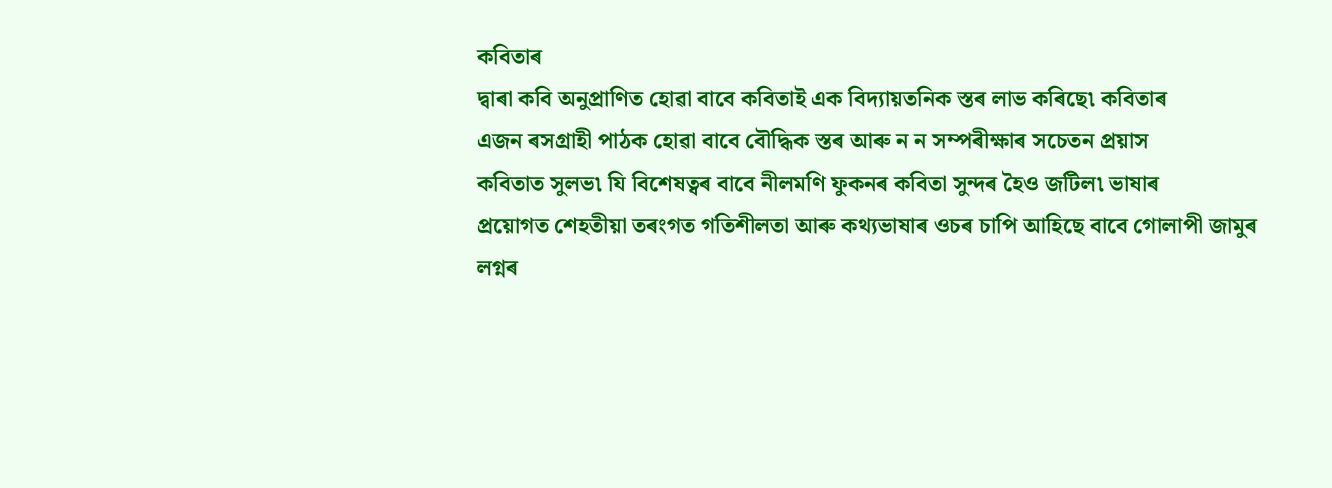কবিতাৰ
দ্বাৰা কবি অনুপ্ৰাণিত হোৱা বাবে কবিতাই এক বিদ্যায়তনিক স্তৰ লাভ কৰিছে৷ কবিতাৰ
এজন ৰসগ্ৰাহী পাঠক হোৱা বাবে বৌদ্ধিক স্তৰ আৰু ন ন সম্পৰীক্ষাৰ সচেতন প্ৰয়াস
কবিতাত সুলভ৷ যি বিশেষত্বৰ বাবে নীলমণি ফুকনৰ কবিতা সুন্দৰ হৈও জটিল৷ ভাষাৰ
প্ৰয়োগত শেহতীয়া তৰংগত গতিশীলতা আৰু কথ্যভাষাৰ ওচৰ চাপি আহিছে বাবে গোলাপী জামুৰ
লগ্নৰ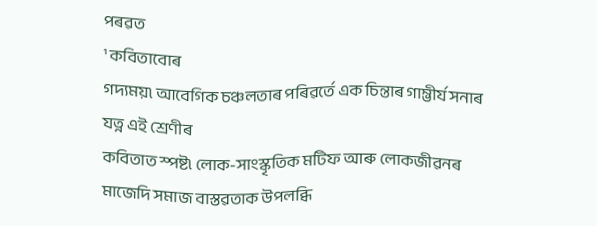পৰৱত
¹ কবিতাবোৰ
গদ্যময়৷ আবেগিক চঞ্চলতাৰ পৰিৱৰ্তে এক চিন্তাৰ গাম্ভীৰ্য সনাৰ যত্ন এই শ্ৰেণীৰ
কবিতাত স্পষ্ট৷ লোক-সাংস্কৃতিক মটিফ আৰু লোকজীৱনৰ মাজেদি সমাজ বাস্তৱতাক উপলব্ধি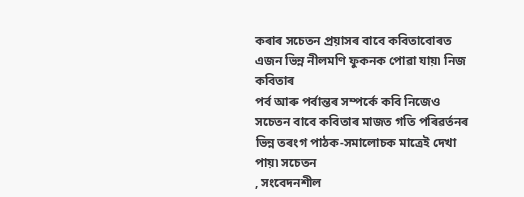কৰাৰ সচেতন প্ৰয়াসৰ বাবে কবিতাবোৰত এজন ভিন্ন নীলমণি ফুকনক পোৱা যায়৷ নিজ কবিতাৰ
পৰ্ব আৰু পৰ্বান্তৰ সম্পৰ্কে কবি নিজেও সচেতন বাবে কবিতাৰ মাজত গতি পৰিৱৰ্তনৰ
ভিন্ন তৰংগ পাঠক-সমালোচক মাত্ৰেই দেখা পায়৷ সচেতন
, সংবেদনশীল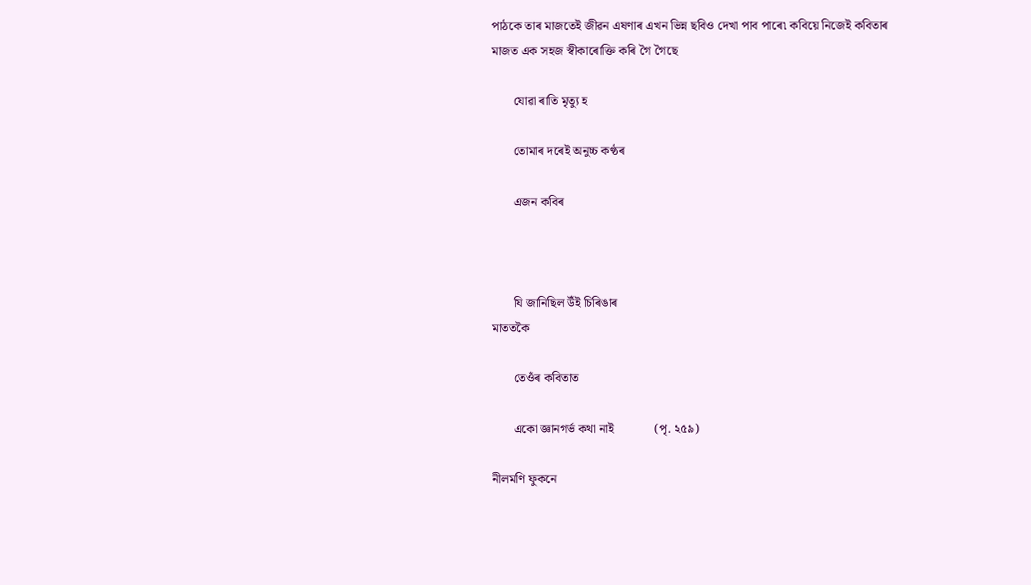পাঠকে তাৰ মাজতেই জীৱন এষণাৰ এখন ভিন্ন ছবিও দেখা পাব পাৰে৷ কবিয়ে নিজেই কবিতাৰ
মাজত এক সহজ স্বীকাৰোক্তি কৰি গৈ গৈছে

       যোৱা ৰাতি মৃত্যু হ

       তোমাৰ দৰেই অনুচ্চ কণ্ঠৰ

       এজন কবিৰ



       যি জানিছিল উঁই চিৰিঙাৰ
মাততকৈ

       তেওঁৰ কবিতাত

       একো জ্ঞানগৰ্ভ কথা নাই             (পৃ. ২৫৯)

নীলমণি ফুকনে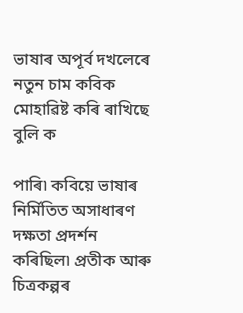ভাষাৰ অপূৰ্ব দখলেৰে নতুন চাম কবিক মোহাৱিষ্ট কৰি ৰাখিছে বুলি ক

পাৰি৷ কবিয়ে ভাষাৰ নিৰ্মিতিত অসাধাৰণ দক্ষতা প্ৰদৰ্শন কৰিছিল৷ প্ৰতীক আৰু
চিত্ৰকল্পৰ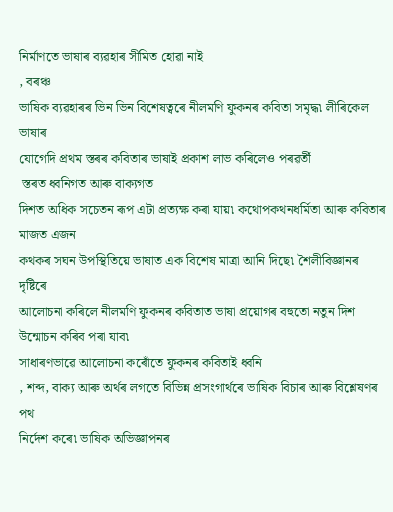নিৰ্মাণতে ভাষাৰ ব্যৱহাৰ সীমিত হোৱা নাই
, বৰঞ্চ
ভাষিক ব্যৱহাৰৰ ভিন ভিন বিশেষত্বৰে নীলমণি ফুকনৰ কবিতা সমৃদ্ধ৷ লীৰিকেল ভাষাৰ
যোগেদি প্ৰথম স্তৰৰ কবিতাৰ ভাষাই প্ৰকাশ লাভ কৰিলেও পৰৱৰ্তী
 স্তৰত ধ্বনিগত আৰু বাক্যগত
দিশত অধিক সচেতন ৰূপ এটা প্ৰত্যক্ষ কৰা যায়৷ কথোপকথনধৰ্মিতা আৰু কবিতাৰ মাজত এজন
কথকৰ সঘন উপস্থিতিয়ে ভাষাত এক বিশেষ মাত্ৰা আনি দিছে৷ শৈলীবিজ্ঞানৰ দৃষ্টিৰে
আলোচনা কৰিলে নীলমণি ফুকনৰ কবিতাত ভাষা প্ৰয়োগৰ বহুতো নতুন দিশ উন্মোচন কৰিব পৰা যাব৷
সাধাৰণভাৱে আলোচনা কৰোঁতে ফুকনৰ কবিতাই ধ্বনি
, শব্দ, বাক্য আৰু অৰ্থৰ লগতে বিভিন্ন প্ৰসংগাৰ্থৰে ভাষিক বিচাৰ আৰু বিশ্লেষণৰ পথ
নিৰ্দেশ কৰে৷ ভাষিক অভিজ্ঞাপনৰ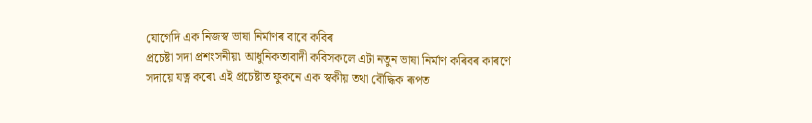যোগেদি এক নিজস্ব ভাষা নিৰ্মাণৰ বাবে কবিৰ
প্ৰচেষ্টা সদা প্ৰশংসনীয়৷ আধুনিকতাবাদী কবিসকলে এটা নতুন ভাষা নিৰ্মাণ কৰিবৰ কাৰণে
সদায়ে যত্ন কৰে৷ এই প্ৰচেষ্টাত ফুকনে এক স্বকীয় তথা বৌদ্ধিক ৰূপত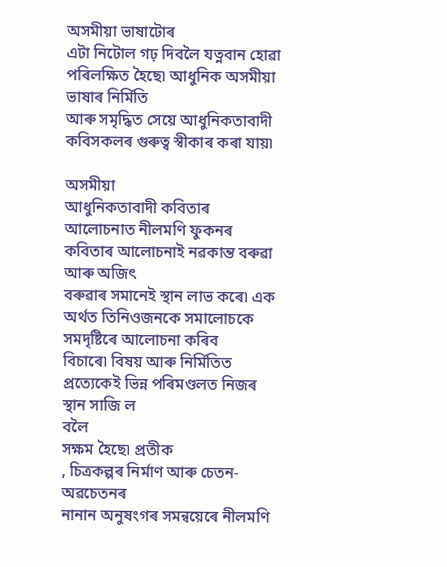অসমীয়া ভাষাটোৰ
এটা নিটোল গঢ় দিবলৈ যত্নবান হোৱা পৰিলক্ষিত হৈছে৷ আধুনিক অসমীয়া ভাষাৰ নিৰ্মিতি
আৰু সমৃদ্ধিত সেয়ে আধুনিকতাবাদী কবিসকলৰ গুৰুত্ব স্বীকাৰ কৰা যায়৷

অসমীয়া
আধুনিকতাবাদী কবিতাৰ আলোচনাত নীলমণি ফুকনৰ কবিতাৰ আলোচনাই নৱকান্ত বৰুৱা আৰু অজিৎ
বৰুৱাৰ সমানেই স্থান লাভ কৰে৷ এক অৰ্থত তিনিওজনকে সমালোচকে সমদৃষ্টিৰে আলোচনা কৰিব
বিচাৰে৷ বিষয় আৰু নিৰ্মিতিত প্ৰত্যেকেই ভিন্ন পৰিমণ্ডলত নিজৰ স্থান সাজি ল
বলৈ
সক্ষম হৈছে৷ প্ৰতীক
, চিত্ৰকল্পৰ নিৰ্মাণ আৰু চেতন-অৱচেতনৰ
নানান অনুষংগৰ সমন্বয়েৰে নীলমণি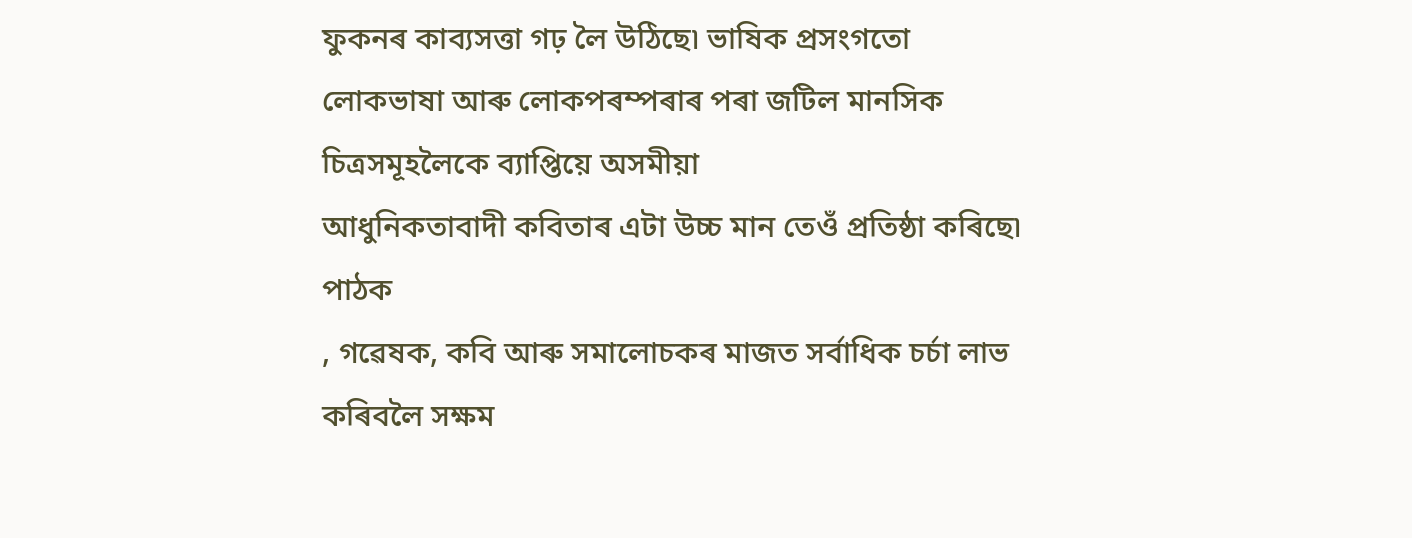ফুকনৰ কাব্যসত্তা গঢ় লৈ উঠিছে৷ ভাষিক প্ৰসংগতো
লোকভাষা আৰু লোকপৰম্পৰাৰ পৰা জটিল মানসিক চিত্ৰসমূহলৈকে ব্যাপ্তিয়ে অসমীয়া
আধুনিকতাবাদী কবিতাৰ এটা উচ্চ মান তেওঁ প্ৰতিষ্ঠা কৰিছে৷ পাঠক
, গৱেষক, কবি আৰু সমালোচকৰ মাজত সৰ্বাধিক চৰ্চা লাভ
কৰিবলৈ সক্ষম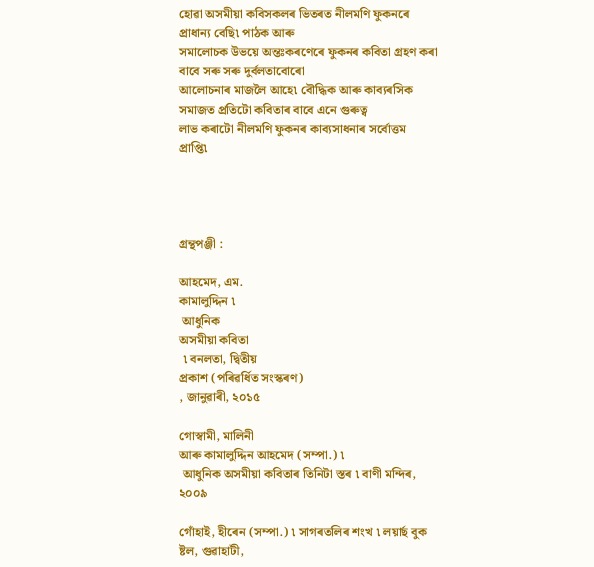হোৱা অসমীয়া কবিসকলৰ ভিতৰত নীলমণি ফুকনৰে প্ৰাধান্য বেছি৷ পাঠক আৰু
সমালোচক উভয়ে অন্তঃকৰণেৰে ফুকনৰ কবিতা গ্ৰহণ কৰা বাবে সৰু সৰু দুৰ্বলতাবোৰো
আলোচনাৰ মাজলৈ আহে৷ বৌদ্ধিক আৰু কাব্যৰসিক সমাজত প্ৰতিটো কবিতাৰ বাবে এনে গুৰুত্ব
লাভ কৰাটো নীলমণি ফুকনৰ কাব্যসাধনাৰ সৰ্বোত্তম প্ৰাপ্তি৷




গ্ৰন্থপঞ্জী :

আহমেদ, এম.
কামালুদ্দিন ৷
 আধুনিক
অসমীয়া কবিতা
 ৷ বনলতা, দ্বিতীয়
প্ৰকাশ (পৰিৱৰ্ধিত সংস্কৰণ)
, জানুৱাৰী, ২০১৫

গোস্বামী, মালিনী
আৰু কামালুদ্দিন আহমেদ (সম্পা.) ৷
 আধুনিক অসমীয়া কবিতাৰ তিনিটা স্তৰ ৷ বাণী মন্দিৰ, ২০০৯

গোঁহাই, হীৰেন (সম্পা.) ৷ সাগৰতলিৰ শংখ ৷ লয়াৰ্ছ বুক ষ্টল, গুৱাহাটী,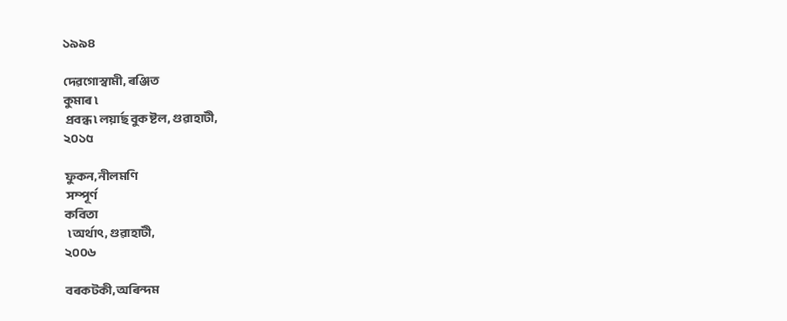১৯৯৪

দেৱগোস্বামী, ৰঞ্জিত
কুমাৰ ৷
 প্ৰবন্ধ ৷ লয়াৰ্ছ বুক ষ্টল, গুৱাহাটী,
২০১৫

ফুকন, নীলমণি
 সম্পূৰ্ণ
কবিতা
 ৷ অৰ্থাৎ, গুৱাহাটী,
২০০৬

বৰকটকী, অৰিন্দম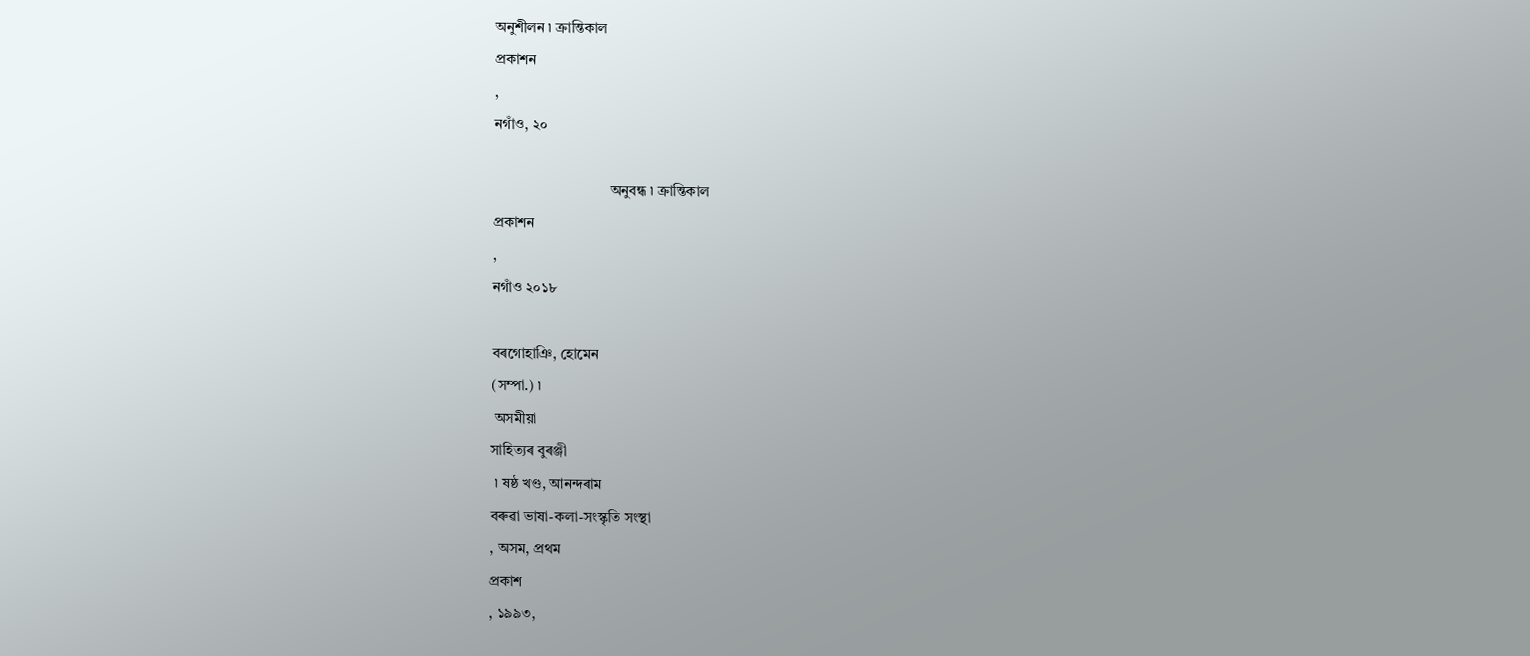অনুশীলন ৷ ক্ৰান্তিকাল
প্ৰকাশন
,
নগাঁও, ২০

                                অনুবন্ধ ৷ ক্ৰান্তিকাল
প্ৰকাশন
,
নগাঁও ২০১৮

বৰগোহাঞি, হোমেন
(সম্পা.) ৷
 অসমীয়া
সাহিত্যৰ বুৰঞ্জী
 ৷ ষষ্ঠ খণ্ড, আনন্দৰাম
বৰুৱা ভাষা-কলা-সংস্কৃতি সংস্থা
, অসম, প্ৰথম
প্ৰকাশ
, ১৯৯৩,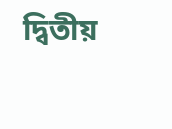দ্বিতীয়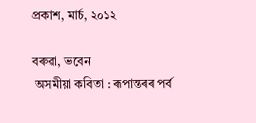প্ৰকাশ, মাৰ্চ, ২০১২

বৰুৱা, ভবেন
 অসমীয়া কবিতা : ৰূপান্তৰৰ পৰ্ব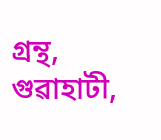গ্ৰন্থ, গুৱাহাটী,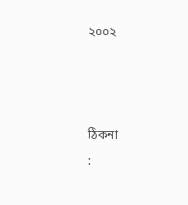২০০২



ঠিকনা
: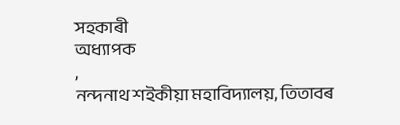সহকাৰী
অধ্যাপক
,
নন্দনাথ শইকীয়া মহাবিদ্যালয়, তিতাবৰ